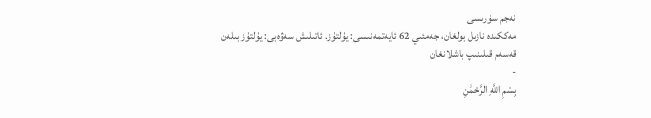نەجم سۈرىسى
مەككىدە نازىل بولغان، جەمئىي 62 ئايەتمەنىسى: يۇلتۇز. ئاتىلىش سەۋەبى: يۇلتۇز بىلەن قەسەم قىلىنىپ باشلانغان
-
بِسْمِ اللَّهِ الرَّحْمَٰنِ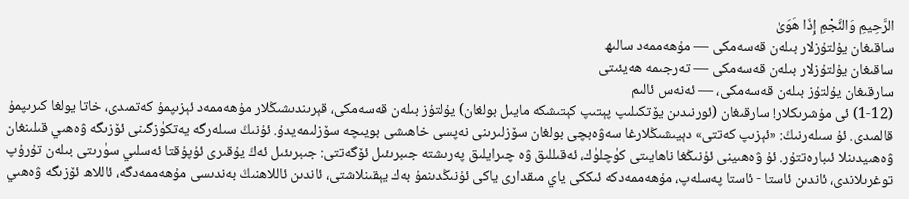الرَّحِيمِ وَالنَّجْمِ إِذَا هَوَىٰ
ساقىغان يۇلتۇزلار بىلەن قەسەمكى — مۇھەممەد سالىھ
ساقىغان يۇلتۇزلار بىلەن قەسەمكى — تەرجىمە ھەيئىتى
سارقىغان يۇلتۇز بىلەن قەسەمكى، — ئەنەس ئالىم
(1-12) ئى مۇشرىكلار! سارقىغان (ئورنىدىن يۆتكىلىپ پېتىپ كېتىشكە مايىل بولغان) يۇلتۇز بىلەن قەسەمكى، قېرىندىشىڭلار مۇھەممەد ئېزىپمۇ كەتمىدى، خاتا يولغا كىرىپمۇ قالمىدى. ئۇ سىلەرنىڭ: «ئېزىپ كەتتى» دېيىشىڭلارغا سەۋەبچى بولغان سۆزلىرىنى نەپسى خاھىشى بويىچە سۆزلىمەيدۇ. ئۇنىڭ سىلەرگە يەتكۈزگىنى ئۆزىگە ۋەھىي قىلىنغان ۋەھىيدىنلا ئىبارەتتۇر. ئۇ ۋەھىينى ئۇنىڭغا ناھايىتى كۈچلۈك، ئەقىللىق ۋە چىرايلىق پەرىشتە جىبرىئىل ئۆگەتتى: جىبرىئىل ئەڭ يۇقىرى ئۇپۇقتا ئەسلىي سۈرىتى بىلەن تۇرۇپ توغرىلاندى، ئاندىن ئاستا - ئاستا پەسلەپ، مۇھەممەدكە ئىككى ياي مىقدارى ياكى ئۇنىڭدىنمۇ بەك يېقىنلاشتى، ئاندىن ئاللاھنىڭ بەندىسى مۇھەممەدگە، ئاللاھ ئۆزىگە ۋەھىي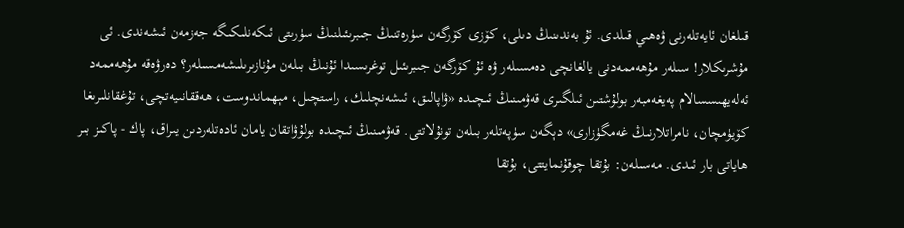قىلغان ئايەتلەرنى ۋەھىي قىلدى. ئۇ بەندىنىڭ دىلى، كۆزى كۆرگەن سۈرەتنىڭ جىبرىئىلنىڭ سۈرىتى ئىكەنلىكىگە جەزمەن ئىشەندى. ئى مۇشرىكلار! سىلەر مۇھەممەدنى يالغانچى دەمسىلەر ۋە ئۇ كۆرگەن جىبرىئىل توغرىسىدا ئۇنىڭ بىلەن مۇنازىرىلىشەمسىلەر؟ دەرۋەقە مۇھەممەد ئەلەيھىسسالام پەيغەمبەر بولۇشتىن ئىلگىرى قەۋمىنىڭ ئىچىدە «ۋاپالىق، ئىشەنچلىك، راستچىل، مېھماندوست، ھەققانىيەتچى، تۇغقانلىرىغا كۆيۈمچان، نامراتلارنىڭ غەمگۈزارى» دېگەن سۈپەتلەر بىلەن تونۇلاتتى. قەۋمىنىڭ ئىچىدە بولۇۋاتقان يامان ئادەتلەردىن يىراق، پاك - پاكىز بىر ھاياتى بار ئىدى. مەسىلەن: بۇتقا چوقۇنمايتتى، بۇتقا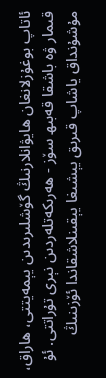ئاتاپ بوغۇزلانغان ھايۋانلارنىڭ گۆشلىرىدىن يېمەيتتى، ھاراق، قىمار ۋە باشقا قەبىھ سۆز - ھەرىكەتلەردىن نېرى تۇراتتى. ئۇ مۇشۇنداق ياشاپ قىرىق يېشىغا يېقىنلاشقاندا ئۆزىنىڭ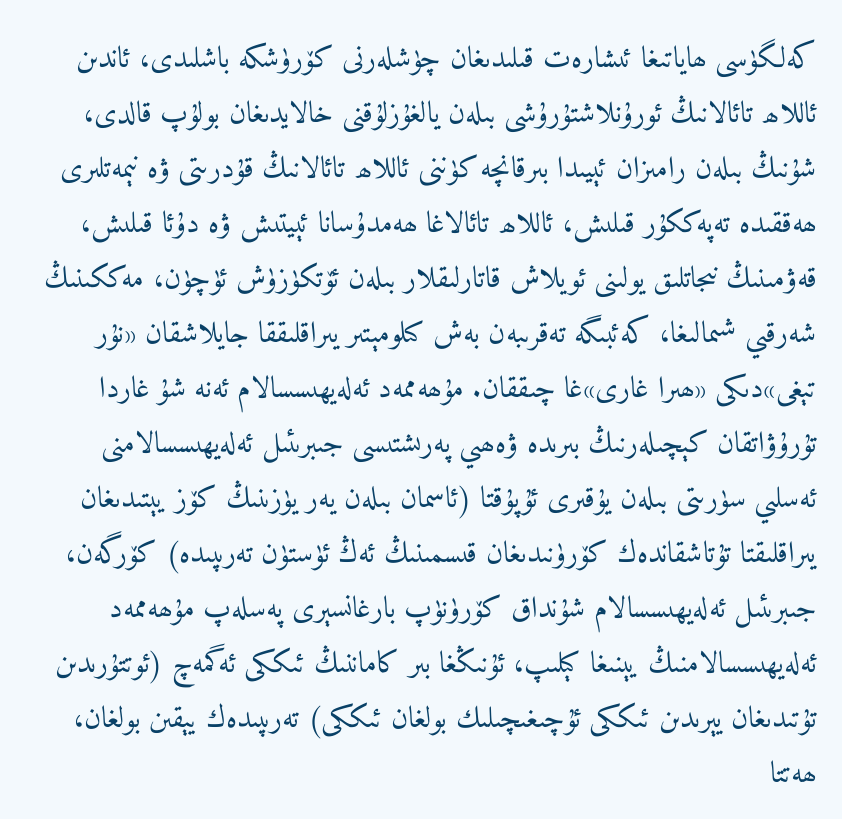كەلگۈسى ھاياتىغا ئىشارەت قىلىدىغان چۈشلەرنى كۆرۈشكە باشلىدى، ئاندىن ئاللاھ تائالانىڭ ئورۇنلاشتۇرۇشى بىلەن يالغۇزلۇقنى خالايدىغان بولۇپ قالدى، شۇنىڭ بىلەن رامىزان ئېيىدا بىرقانچە كۈننى ئاللاھ تائالانىڭ قۇدرىتى ۋە نېمەتلىرى ھەققىدە تەپەككۇر قىلىش، ئاللاھ تائالاغا ھەمدۇسانا ئېيتىش ۋە دۇئا قىلىش، قەۋمىنىڭ نىجاتلىق يولىنى ئويلاش قاتارلىقلار بىلەن ئۆتكۈزۈش ئۈچۈن، مەككىنىڭ شەرقىي شىمالىغا، كەئبىگە تەقرىبەن بەش كىلومېتىر يىراقلىققا جايلاشقان «نۇر تېغى»دىكى «ھىرا غارى»غا چىققان. مۇھەممەد ئەلەيھىسسالام ئەنە شۇ غاردا تۇرۇۋاتقان كېچىلەرنىڭ بىرىدە ۋەھىي پەرىشتىسى جىبرىئىل ئەلەيھىسسالامنى ئەسلىي سۈرىتى بىلەن يۇقىرى ئۇپۇقتا (ئاسمان بىلەن يەر يۈزىنىڭ كۆز يېتىدىغان يىراقلىقتا تۇتاشقاندەك كۆرۈنىدىغان قىسمىنىڭ ئەڭ ئۈستۈن تەرىپىدە) كۆرگەن، جىبرىئىل ئەلەيھىسسالام شۇنداق كۆرۈنۈپ بارغانسېرى پەسلەپ مۇھەممەد ئەلەيھىسسالامنىڭ يېنىغا كېلىپ، ئۇنىڭغا بىر كاماننىڭ ئىككى ئەگمەچ (ئوتتۇرىدىن تۇتىدىغان يېرىدىن ئىككى ئۇچىغىچىلىك بولغان ئىككى) تەرىپىدەك يېقىن بولغان، ھەتتا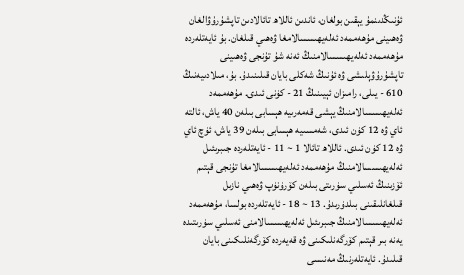ئۇنىڭدىنمۇ يېقىن بولغان، ئاندىن ئاللاھ تائالادىن تاپشۇرۇۋالغان ۋەھىينى مۇھەممەد ئەلەيھىسسالامغا ۋەھىي قىلغان. بۇ ئايەتلەردە مۇھەممەد ئەلەيھىسسالامنىڭ ئەنە شۇ تۇنجى ۋەھىينى تاپشۇرۇۋېلىشى ۋە ئۇنىڭ شەكلى بايان قىلىنىدۇ. بۇ، مىلادىيەنىڭ 610 - يىلى، رامىزان ئېيىنىڭ 21 - كۈنى ئىدى. مۇھەممەد ئەلەيھىسسالامنىڭ يېشى قەمەرىيە ھېسابى بىلەن 40 ياش، ئالتە ئاي ۋە 12 كۈن ئىدى، شەمسىيە ھېسابى بىلەن 39 ياش، ئۈچ ئاي ۋە 12 كۈن ئىدى. ئاللاھ تائالا 1 ~ 11 - ئايەتلەردە جىبرىئىل ئەلەيھىسسالامنىڭ مۇھەممەد ئەلەيھىسسالامغا تۇنجى قېتىم ئۆزىنىڭ ئەسلىي سۈرىتى بىلەن كۆرۈنۈپ ۋەھىي نازىل قىلغانلىقىنى بىلدۈرىدۇ. 13 ~ 18 - ئايەتلەردە بولسا، مۇھەممەد ئەلەيھىسسالامنىڭ جىبرىئىل ئەلەيھىسسالامنى ئەسلىي سۈرىتىدە يەنە بىر قېتىم كۆرگەنلىكىنى ۋە قەيەردە كۆرگەنلىكىنى بايان قىلىدۇ. ئايەتلەرنىڭ مەنىسى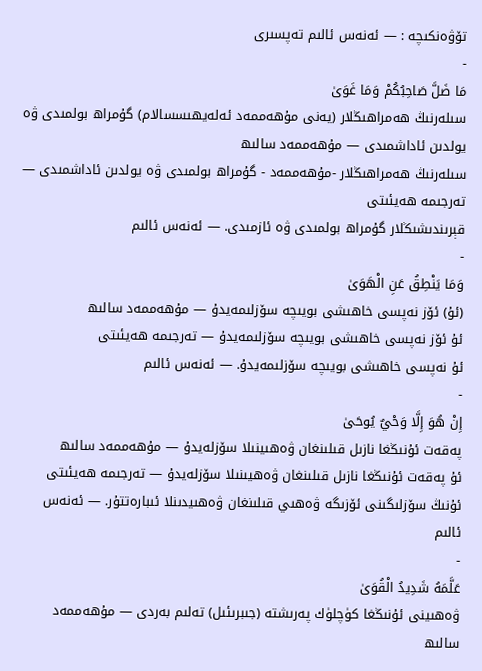تۆۋەنكىچە : — ئەنەس ئالىم تەپسىرى
-
مَا ضَلَّ صَاحِبُكُمْ وَمَا غَوَىٰ
سىلەرنىڭ ھەمراھىڭلار (يەنى مۇھەممەد ئەلەيھىسسالام) گۇمراھ بولمىدى ۋە يولدىن ئاداشمىدى — مۇھەممەد سالىھ
سىلەرنىڭ ھەمراھىڭلار -مۇھەممەد - گۇمراھ بولمىدى ۋە يولدىن ئاداشمىدى — تەرجىمە ھەيئىتى
قېرىندىشىڭلار گۇمراھ بولمىدى ۋە ئازمىدى. — ئەنەس ئالىم
-
وَمَا يَنْطِقُ عَنِ الْهَوَىٰ
(ئۇ) ئۆز نەپسى خاھىشى بويىچە سۆزلىمەيدۇ — مۇھەممەد سالىھ
ئۇ ئۆز نەپسى خاھىشى بويىچە سۆزلىمەيدۇ — تەرجىمە ھەيئىتى
ئۇ نەپسى خاھىشى بويىچە سۆزلىمەيدۇ. — ئەنەس ئالىم
-
إِنْ هُوَ إِلَّا وَحْيٌ يُوحَىٰ
پەقەت ئۇنىڭغا نازىل قىلىنغان ۋەھىينىلا سۆزلەيدۇ — مۇھەممەد سالىھ
ئۇ پەقەت ئۇنىڭغا نازىل قىلىنغان ۋەھيىنىلا سۆزلەيدۇ — تەرجىمە ھەيئىتى
ئۇنىڭ سۆزلىگىنى ئۆزىگە ۋەھىي قىلىنغان ۋەھىيدىنلا ئىبارەتتۇر. — ئەنەس ئالىم
-
عَلَّمَهُ شَدِيدُ الْقُوَىٰ
ۋەھىينى ئۇنىڭغا كۈچلۈك پەرىشتە (جىبرىئىل) تەلىم بەردى — مۇھەممەد سالىھ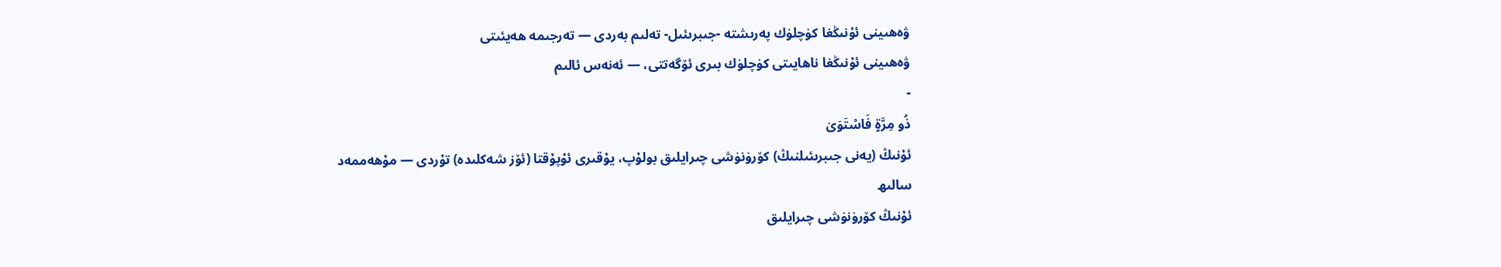ۋەھىينى ئۇنىڭغا كۈچلۈك پەرىشتە -جىبرىئىل- تەلىم بەردى — تەرجىمە ھەيئىتى
ۋەھىينى ئۇنىڭغا ناھايىتى كۈچلۈك بىرى ئۆگەتتى، — ئەنەس ئالىم
-
ذُو مِرَّةٍ فَاسْتَوَىٰ
ئۇنىڭ (يەنى جىبرىئىلنىڭ) كۆرۈنۈشى چىرايلىق بولۇپ، يۇقىرى ئۇپۇقتا (ئۆز شەكلىدە) تۇردى — مۇھەممەد سالىھ
ئۇنىڭ كۆرۈنۈشى چىرايلىق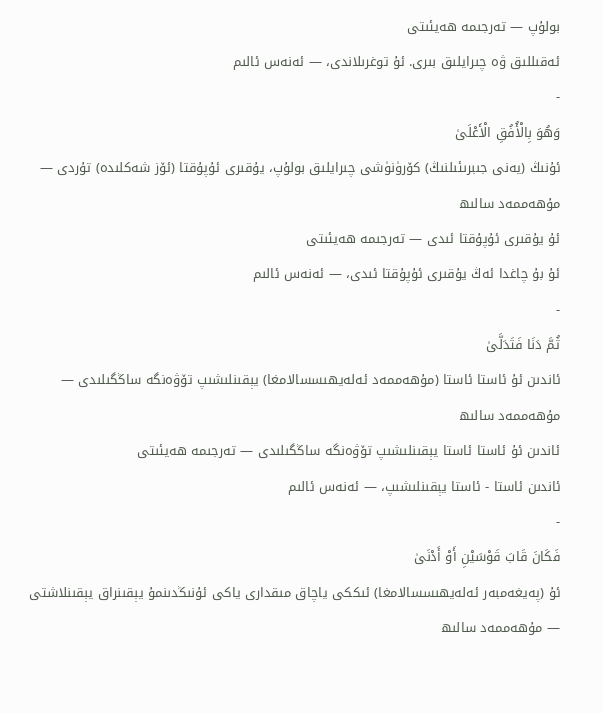بولۇپ — تەرجىمە ھەيئىتى
ئەقىللىق ۋە چىرايلىق بىرى. ئۇ توغرىلاندى، — ئەنەس ئالىم
-
وَهُوَ بِالْأُفُقِ الْأَعْلَىٰ
ئۇنىڭ (يەنى جىبرىئىلنىڭ) كۆرۈنۈشى چىرايلىق بولۇپ، يۇقىرى ئۇپۇقتا (ئۆز شەكلىدە) تۇردى — مۇھەممەد سالىھ
ئۇ يۇقىرى ئۇپۇقتا ئىدى — تەرجىمە ھەيئىتى
ئۇ بۇ چاغدا ئەڭ يۇقىرى ئۇپۇقتا ئىدى، — ئەنەس ئالىم
-
ثُمَّ دَنَا فَتَدَلَّىٰ
ئاندىن ئۇ ئاستا ئاستا (مۇھەممەد ئەلەيھىسسالامغا) يېقىنلىشىپ تۆۋەنگە ساڭگىلىدى — مۇھەممەد سالىھ
ئاندىن ئۇ ئاستا ئاستا يېقىنلىشىپ تۆۋەنگە ساڭگىلىدى — تەرجىمە ھەيئىتى
ئاندىن ئاستا - ئاستا يېقىنلىشىپ، — ئەنەس ئالىم
-
فَكَانَ قَابَ قَوْسَيْنِ أَوْ أَدْنَىٰ
ئۇ (پەيغەمبەر ئەلەيھىسسالامغا) ئىككى ياچاق مىقدارى ياكى ئۇنىڭدىنمۇ يېقىنراق يېقىنلاشتى — مۇھەممەد سالىھ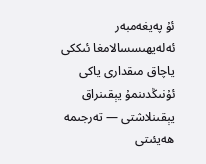ئۇ پەيغەمبەر ئەلەيھىسسالامغا ئىككى ياچاق مىقدارى ياكى ئۇنىڭدىنمۇ يېقىنراق يېقىنلاشتى — تەرجىمە ھەيئىتى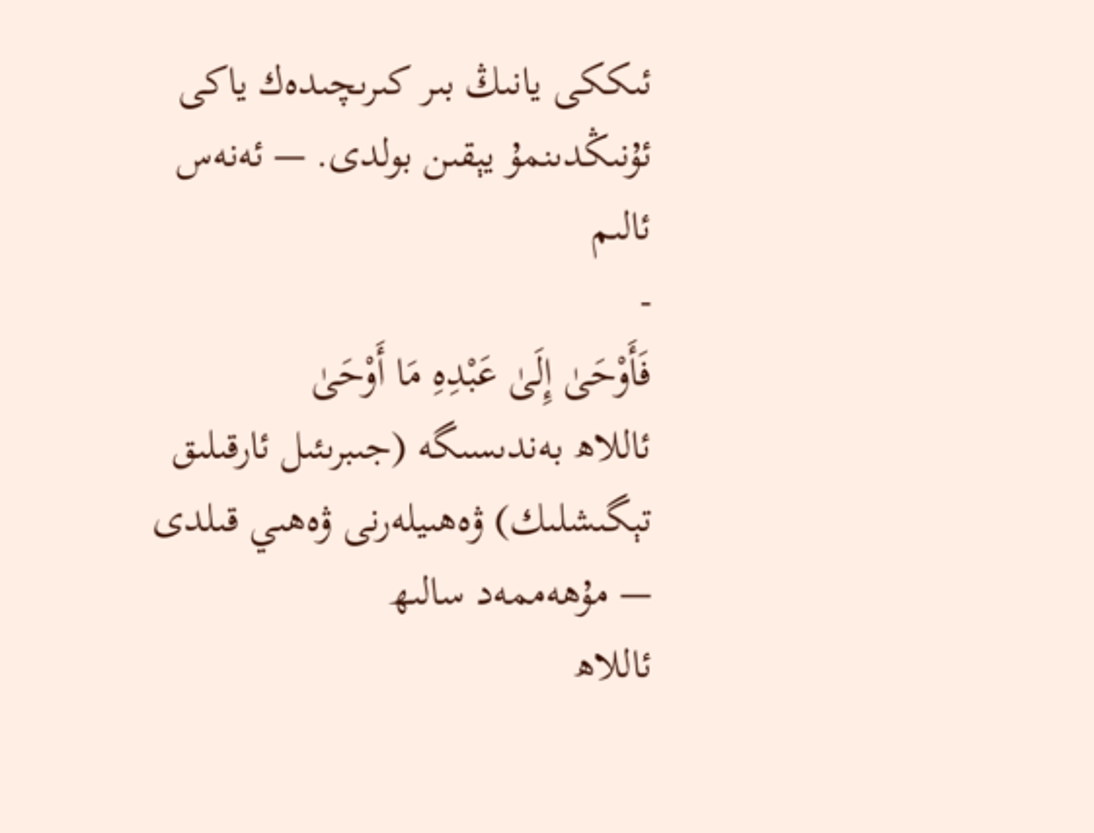ئىككى يانىڭ بىر كىرىچىدەك ياكى ئۇنىڭدىنمۇ يېقىن بولدى. — ئەنەس ئالىم
-
فَأَوْحَىٰ إِلَىٰ عَبْدِهِ مَا أَوْحَىٰ
ئاللاھ بەندىسىگە (جىبرىئىل ئارقىلىق تېگىشلىك) ۋەھىيلەرنى ۋەھىي قىلدى — مۇھەممەد سالىھ
ئاللاھ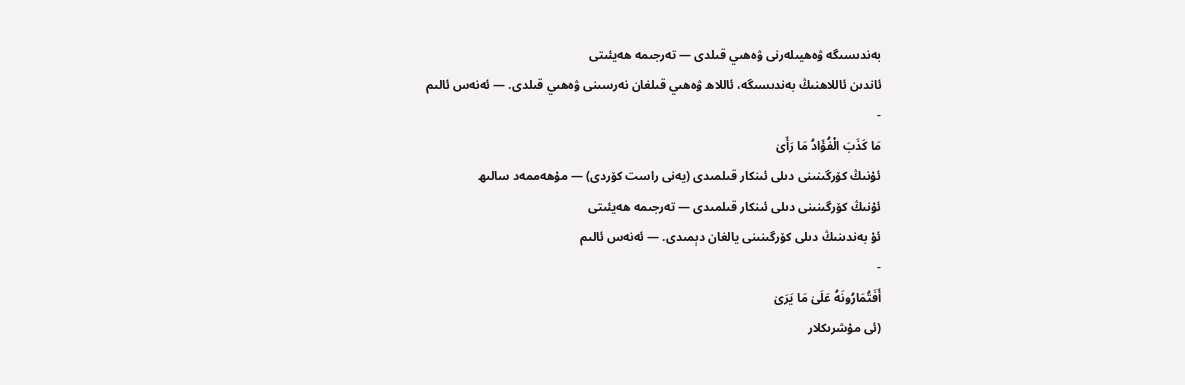بەندىسىگە ۋەھيىلەرنى ۋەھىي قىلدى — تەرجىمە ھەيئىتى
ئاندىن ئاللاھنىڭ بەندىسىگە، ئاللاھ ۋەھىي قىلغان نەرسىنى ۋەھىي قىلدى. — ئەنەس ئالىم
-
مَا كَذَبَ الْفُؤَادُ مَا رَأَىٰ
ئۇنىڭ كۆرگىنىنى دىلى ئىنكار قىلمىدى (يەنى راست كۆردى) — مۇھەممەد سالىھ
ئۇنىڭ كۆرگىنىنى دىلى ئىنكار قىلمىدى — تەرجىمە ھەيئىتى
ئۇ بەندىنىڭ دىلى كۆرگىنىنى يالغان دېمىدى. — ئەنەس ئالىم
-
أَفَتُمَارُونَهُ عَلَىٰ مَا يَرَىٰ
(ئى مۇشرىكلار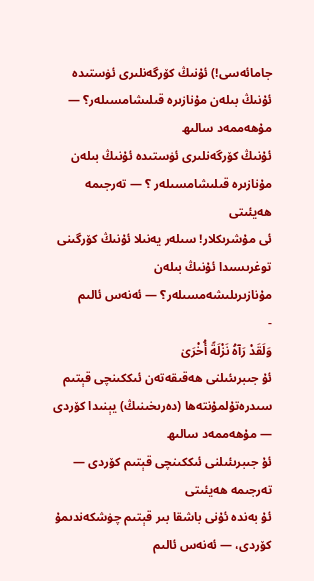جامائەسى!) ئۇنىڭ كۆرگەنلىرى ئۈستىدە ئۇنىڭ بىلەن مۇنازىرە قىلىشامسىلەر؟ — مۇھەممەد سالىھ
ئۇنىڭ كۆرگەنلىرى ئۈستىدە ئۇنىڭ بىلەن مۇنازىرە قىلىشامسىلەر ؟ — تەرجىمە ھەيئىتى
ئى مۇشرىكلار! سىلەر يەنىلا ئۇنىڭ كۆرگىنى توغرىسىدا ئۇنىڭ بىلەن مۇنازىرىلىشەمسىلەر؟ — ئەنەس ئالىم
-
وَلَقَدْ رَآهُ نَزْلَةً أُخْرَىٰ
ئۇ جىبرىئىلنى ھەقىقەتەن ئىككىنچى قېتىم سىدرەتۇلمۇنتەھا (دەرىخىنىڭ) يېنىدا كۆردى — مۇھەممەد سالىھ
ئۇ جىبرىئىلنى ئىككىنچى قېتىم كۆردى — تەرجىمە ھەيئىتى
ئۇ بەندە ئۇنى باشقا بىر قېتىم چۈشكەندىمۇ كۆردى، — ئەنەس ئالىم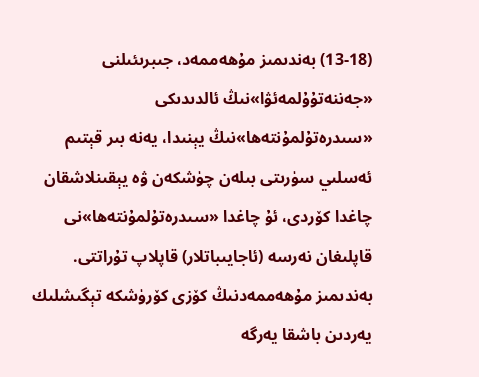(13-18) بەندىمىز مۇھەممەد، جىبرىئىلنى «جەننەتۇۇلمەئۋا»نىڭ ئالدىدىكى «سىدرەتۇلمۇنتەھا»نىڭ يېنىدا، يەنە بىر قېتىم ئەسلىي سۈرىتى بىلەن چۈشكەن ۋە يېقىنلاشقان چاغدا كۆردى، ئۇ چاغدا «سىدرەتۇلمۇنتەھا»نى قاپلىغان نەرسە (ئاجايىباتلار) قاپلاپ تۇراتتى. بەندىمىز مۇھەممەدنىڭ كۆزى كۆرۈشكە تېگىشلىك يەردىن باشقا يەرگە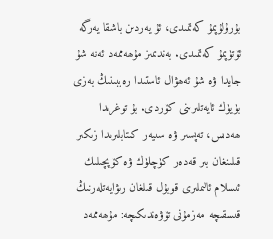بۇرۇلۇپمۇ كەتمىدى، ئۇ يەردىن باشقا يەرگە ئۆتۈپمۇ كەتمىدى. بەندىمىز مۇھەممەد ئەنە شۇ جايدا ۋە شۇ ئەھۋال ئاستىدا رەببىنىڭ بەزى بۈيۈك ئايەتلىرىنى كۆردى. بۇ توغرىدا ھەدىس، تەپسىر ۋە سىيەر كىتابلىرىدا زىكىر قىلىنغان بىر قەدەر كۈچلۈك ۋە كۆپچىلىك ئىسلام ئالىملىرى قوبۇل قىلغان رىۋايەتلەرنىڭ قىسقىچە مەزمۇنى تۆۋەندىكىچە: مۇھەممەد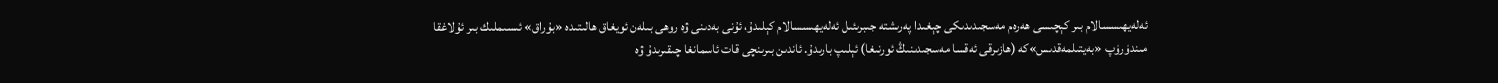ئەلەيھىسسالام بىر كېچىسى ھەرەم مەسجىدىدىكى چېغىدا پەرىشتە جىبرىئىل ئەلەيھىسسالام كېلىدۇ، ئۇنى بەدىنى ۋە روھى بىلەن ئويغاق ھالىتىدە «بۇراق» ئىسىملىك بىر ئۇلاغقا مىندۈرۈپ «بەيتىلمەقدىس»كە (ھازىرقى ئەقسا مەسجىدىنىڭ ئورنىغا) ئېلىپ بارىدۇ. ئاندىن بىرىنچى قات ئاسمانغا چىقىرىدۇ ۋە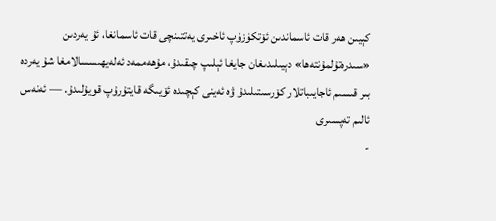كېيىن ھەر قات ئاسماندىن ئۆتكۈزۈپ ئاخىرى يەتتىنچى قات ئاسمانغا، ئۇ يەردىن «سىدرەتۇلمۇنتەھا» دېيىلىدىغان جايغا ئېلىپ چىقىدۇ، مۇھەممەد ئەلەيھىسسالامغا شۇ يەردە بىر قىسىم ئاجايىباتلار كۆرسىتىلىدۇ ۋە ئەينى كېچىدە ئۆيىگە قايتۇرۇپ قويۇلىدۇ. — ئەنەس ئالىم تەپسىرى
-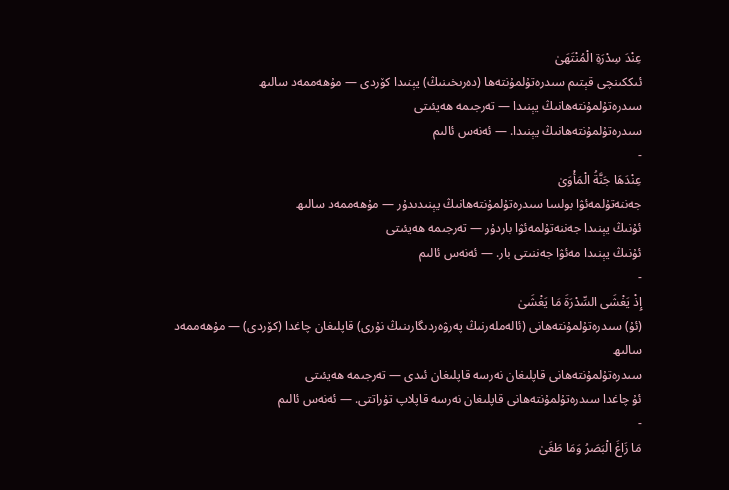عِنْدَ سِدْرَةِ الْمُنْتَهَىٰ
ئىككىنچى قېتىم سىدرەتۇلمۇنتەھا (دەرىخىنىڭ) يېنىدا كۆردى — مۇھەممەد سالىھ
سىدرەتۇلمۇنتەھانىڭ يېنىدا — تەرجىمە ھەيئىتى
سىدرەتۇلمۇنتەھانىڭ يېنىدا. — ئەنەس ئالىم
-
عِنْدَهَا جَنَّةُ الْمَأْوَىٰ
جەننەتۇلمەئۋا بولسا سىدرەتۇلمۇنتەھانىڭ يېنىدىدۇر — مۇھەممەد سالىھ
ئۇنىڭ يېنىدا جەننەتۇلمەئۋا باردۇر — تەرجىمە ھەيئىتى
ئۇنىڭ يېنىدا مەئۋا جەننىتى بار. — ئەنەس ئالىم
-
إِذْ يَغْشَى السِّدْرَةَ مَا يَغْشَىٰ
(ئۇ) سىدرەتۇلمۇنتەھانى (ئالەملەرنىڭ پەرۋەردىگارىنىڭ نۇرى) قاپلىغان چاغدا (كۆردى) — مۇھەممەد سالىھ
سىدرەتۇلمۇنتەھانى قاپلىغان نەرسە قاپلىغان ئىدى — تەرجىمە ھەيئىتى
ئۇ چاغدا سىدرەتۇلمۇنتەھانى قاپلىغان نەرسە قاپلاپ تۇراتتى. — ئەنەس ئالىم
-
مَا زَاغَ الْبَصَرُ وَمَا طَغَىٰ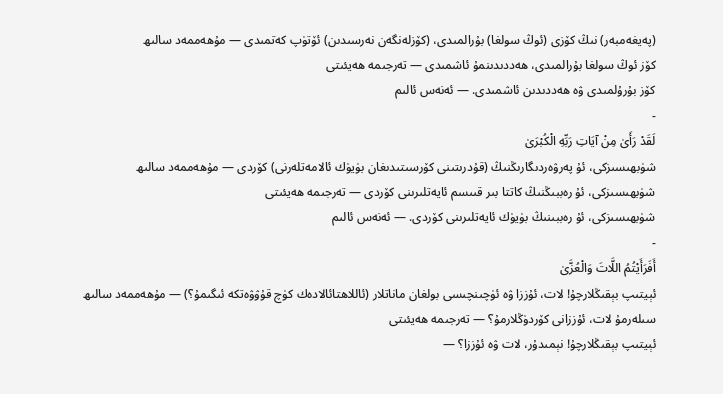(پەيغەمبەر) نىڭ كۆزى (ئوڭ سولغا) بۇرالمىدى، (كۆزلەنگەن نەرسىدىن) ئۆتۈپ كەتمىدى — مۇھەممەد سالىھ
كۆز ئوڭ سولغا بۇرالمىدى، ھەددىدىنمۇ ئاشمىدى — تەرجىمە ھەيئىتى
كۆز بۇرۇلمىدى ۋە ھەددىدىن ئاشمىدى. — ئەنەس ئالىم
-
لَقَدْ رَأَىٰ مِنْ آيَاتِ رَبِّهِ الْكُبْرَىٰ
شۈبھىسىزكى، ئۇ پەرۋەردىگارىڭنىڭ (قۇدرىتىنى كۆرسىتىدىغان بۈيۈك ئالامەتلەرنى) كۆردى — مۇھەممەد سالىھ
شۈبھىسىزكى، ئۇ رەببىڭنىڭ كاتتا بىر قىىسم ئايەتلىرىنى كۆردى — تەرجىمە ھەيئىتى
شۈبھىسىزكى، ئۇ رەببىنىڭ بۈيۈك ئايەتلىرىنى كۆردى. — ئەنەس ئالىم
-
أَفَرَأَيْتُمُ اللَّاتَ وَالْعُزَّىٰ
ئېيتىپ بېقىڭلارچۇ! لات، ئۇززا ۋە ئۈچىنچىسى بولغان ماناتلار (ئاللاھتائالادەك كۈچ قۇۋۋەتكە ئىگىمۇ؟) — مۇھەممەد سالىھ
سىلەرمۇ لات، ئۇززانى كۆردۈڭلارمۇ؟ — تەرجىمە ھەيئىتى
ئېيتىپ بېقىڭلارچۇ! نېمىدۇر، لات ۋە ئۇززا؟ —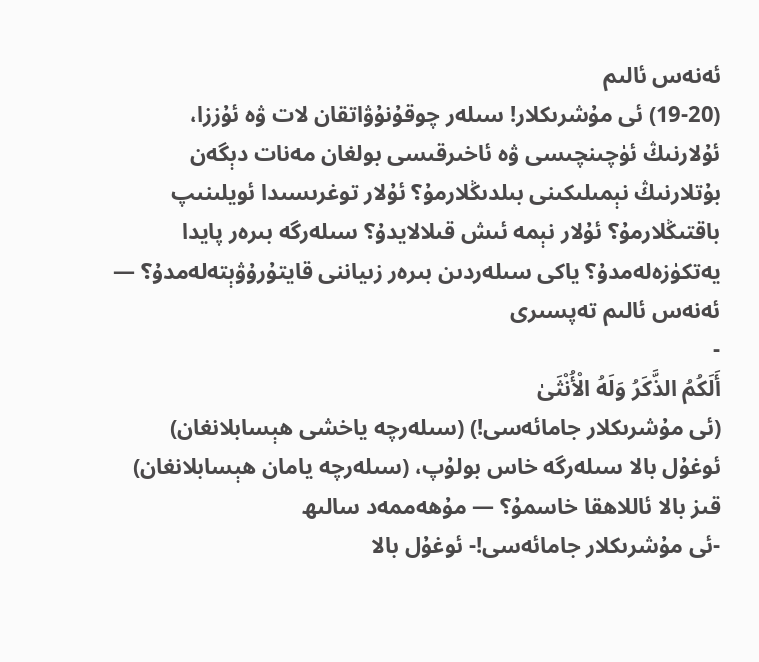ئەنەس ئالىم
(19-20) ئى مۇشرىكلار! سىلەر چوقۇنۇۋاتقان لات ۋە ئۇززا، ئۇلارنىڭ ئۈچىنچىسى ۋە ئاخىرقىسى بولغان مەنات دېگەن بۇتلارنىڭ نېمىلىكىنى بىلدىڭلارمۇ؟ ئۇلار توغرىسىدا ئويلىنىپ باقتىڭلارمۇ؟ ئۇلار نېمە ئىش قىلالايدۇ؟ سىلەرگە بىرەر پايدا يەتكۈزەلەمدۇ؟ ياكى سىلەردىن بىرەر زىياننى قايتۇرۇۋېتەلەمدۇ؟ — ئەنەس ئالىم تەپسىرى
-
أَلَكُمُ الذَّكَرُ وَلَهُ الْأُنْثَىٰ
(ئى مۇشرىكلار جامائەسى!) (سىلەرچە ياخشى ھېسابلانغان) ئوغۇل بالا سىلەرگە خاس بولۇپ، (سىلەرچە يامان ھېسابلانغان) قىز بالا ئاللاھقا خاسمۇ؟ — مۇھەممەد سالىھ
-ئى مۇشرىكلار جامائەسى!- ئوغۇل بالا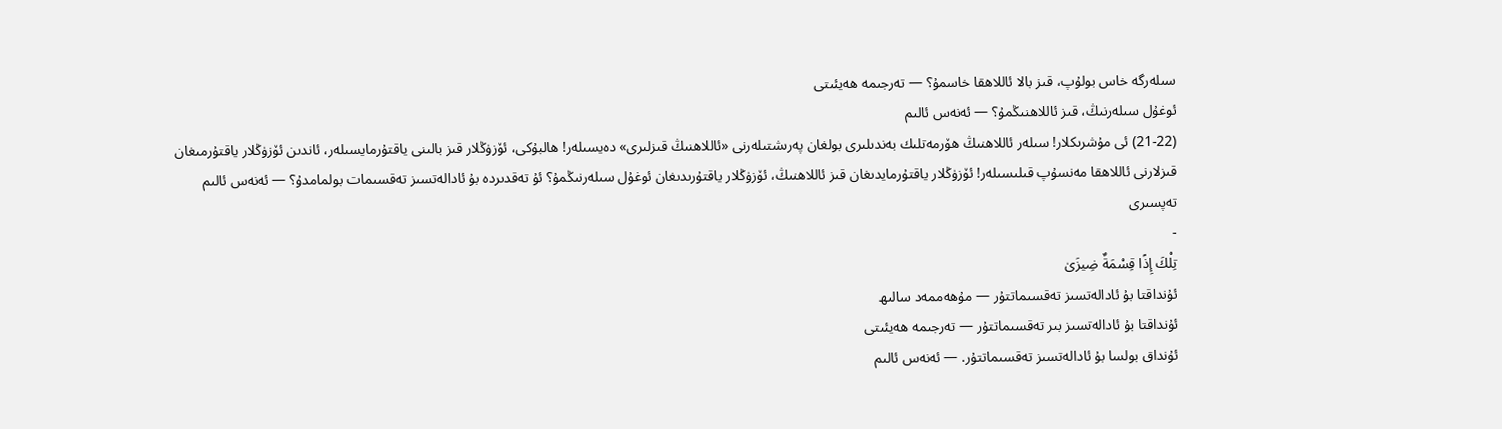سىلەرگە خاس بولۇپ، قىز بالا ئاللاھقا خاسمۇ؟ — تەرجىمە ھەيئىتى
ئوغۇل سىلەرنىڭ، قىز ئاللاھنىڭمۇ؟ — ئەنەس ئالىم
(21-22) ئى مۇشرىكلار! سىلەر ئاللاھنىڭ ھۆرمەتلىك بەندىلىرى بولغان پەرىشتىلەرنى «ئاللاھنىڭ قىزلىرى» دەيسىلەر! ھالبۇكى، ئۆزۈڭلار قىز بالىنى ياقتۇرمايسىلەر، ئاندىن ئۆزۈڭلار ياقتۇرمىغان قىزلارنى ئاللاھقا مەنسۇپ قىلىسىلەر! ئۆزۈڭلار ياقتۇرمايدىغان قىز ئاللاھنىڭ، ئۆزۈڭلار ياقتۇرىدىغان ئوغۇل سىلەرنىڭمۇ؟ ئۇ تەقدىردە بۇ ئادالەتسىز تەقسىمات بولمامدۇ؟ — ئەنەس ئالىم تەپسىرى
-
تِلْكَ إِذًا قِسْمَةٌ ضِيزَىٰ
ئۇنداقتا بۇ ئادالەتسىز تەقسىماتتۇر — مۇھەممەد سالىھ
ئۇنداقتا بۇ ئادالەتسىز بىر تەقسىماتتۇر — تەرجىمە ھەيئىتى
ئۇنداق بولسا بۇ ئادالەتسىز تەقسىماتتۇر. — ئەنەس ئالىم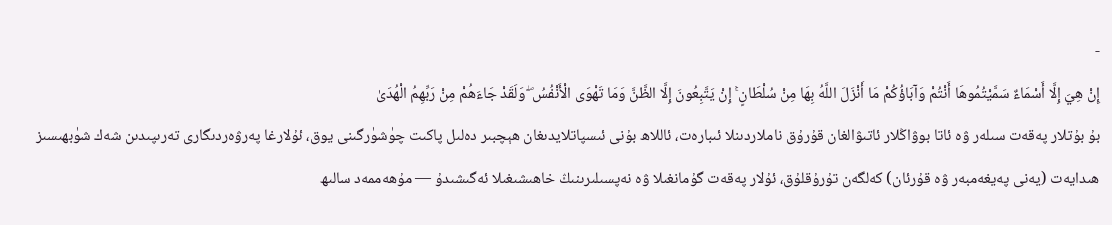-
إِنْ هِيَ إِلَّا أَسْمَاءٌ سَمَّيْتُمُوهَا أَنْتُمْ وَآبَاؤُكُمْ مَا أَنْزَلَ اللَّهُ بِهَا مِنْ سُلْطَانٍ ۚ إِنْ يَتَّبِعُونَ إِلَّا الظَّنَّ وَمَا تَهْوَى الْأَنْفُسُ ۖ وَلَقَدْ جَاءَهُمْ مِنْ رَبِّهِمُ الْهُدَىٰ
بۇ بۇتلار پەقەت سىلەر ۋە ئاتا بوۋاڭلار ئاتىۋالغان قۇرۇق ناملاردىنلا ئىبارەت، ئاللاھ بۇنى ئىسپاتلايدىغان ھېچبىر دەلىل پاكىت چۈشۈرگىنى يوق، ئۇلارغا پەرۋەردىگارى تەرىپىدىن شەك شۈبھىسىز ھىدايەت (يەنى پەيغەمبەر ۋە قۇرئان) كەلگەن تۇرۇقلۇق، ئۇلار پەقەت گۇمانغىلا ۋە نەپسىلىرىنىڭ خاھىشىغىلا ئەگىشىدۇ — مۇھەممەد سالىھ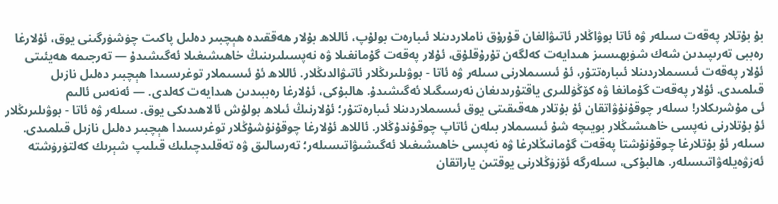بۇ بۇتلار پەقەت سىلەر ۋە ئاتا بوۋاڭلار ئاتىۋالغان قۇرۇق ناملاردىنلا ئىبارەت بولۇپ، ئاللاھ بۇلار ھەققىدە ھېچبىر دەلىل پاكىت چۈشۈرگىنى يوق، ئۇلارغا رەببى تەرىپىدىن شەك شۈبھىسىز ھىدايەت كەلگەن تۇرۇقلۇق، ئۇلار پەقەت گۇمانغىلا ۋە نەپسىلىرىنىڭ خاھىشىغىلا ئەگىشىدۇ — تەرجىمە ھەيئىتى
ئۇلار پەقەت ئىسىملاردىنلا ئىبارەتتۇر، ئۇ ئىسىملارنى سىلەر ۋە ئاتا - بوۋىلىرىڭلار ئاتىۋالدىڭلار. ئاللاھ ئۇ ئىسىملار توغرىسىدا ھېچبىر دەلىل نازىل قىلمىدى. ئۇلار پەقەت گۇمانغا ۋە كۆڭۈللىرى ياقتۇرىدىغان نەرسىگىلا ئەگىشىدۇ. ھالبۇكى، ئۇلارغا رەببىدىن ھىدايەت كەلدى. — ئەنەس ئالىم
ئى مۇشرىكلار! سىلەر چوقۇنۇۋاتقان ئۇ بۇتلار ھەقىقىتى يوق ئىسىملاردىنلا ئىبارەتتۇر؛ ئۇلارنىڭ ئىلاھ بولۇش ئالاھىدىكى يوق. سىلەر ۋە ئاتا - بوۋىلىرىڭلار ئۇ بۇتلارنى نەپسى خاھىشىڭلار بويىچە شۇ ئىسىملار بىلەن ئاتاپ چوقۇندۇڭلار. ئاللاھ ئۇلارغا چوقۇنۇشۇڭلار توغرىسىدا ھېچبىر دەلىل نازىل قىلمىدى. سىلەر ئۇ بۇتلارغا چوقۇنۇشتا پەقەت گۇمانىڭلارغا ۋە نەپسى خاھىشىغىلا ئەگىشىۋاتىسىلەر؛ تەرسالىق ۋە تەقلىدچىلىك قىلىپ شېرىك كەلتۈرۈشتە ئەزۋەيلەۋاتىسىلەر. ھالبۇكى، سىلەرگە ئۆزۈڭلارنى يوقتىن ياراتقان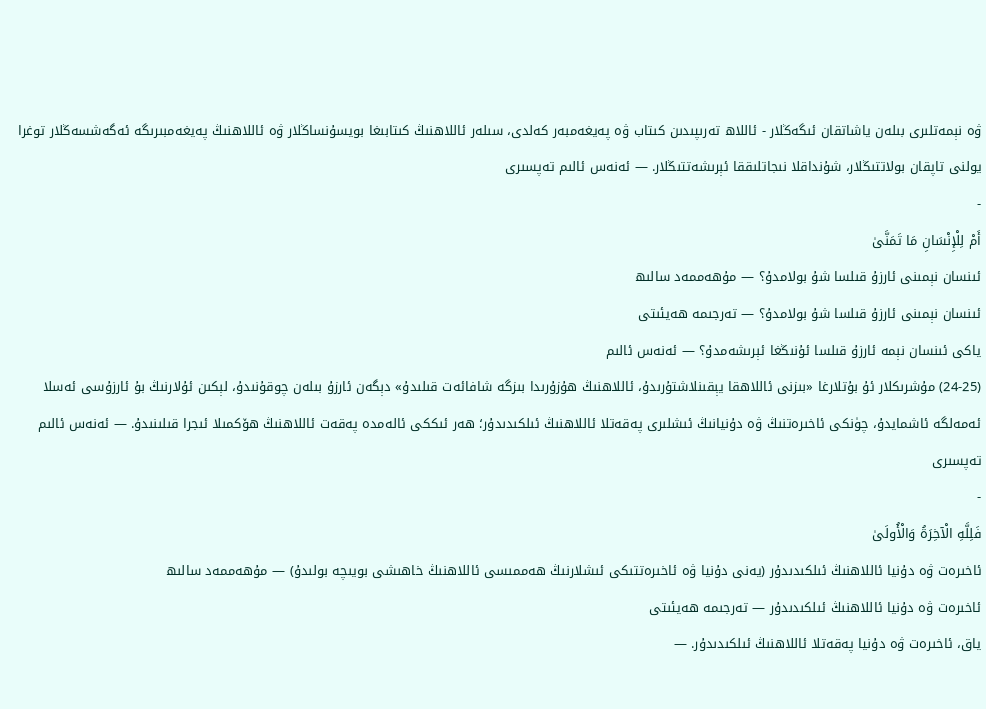ۋە نېمەتلىرى بىلەن ياشاتقان ئىگەڭلار - ئاللاھ تەرىپىدىن كىتاب ۋە پەيغەمبەر كەلدى، سىلەر ئاللاھنىڭ كىتابىغا بويسۇنساڭلار ۋە ئاللاھنىڭ پەيغەمبىرىگە ئەگەشسەڭلار توغرا يولنى تاپقان بولاتتىڭلار، شۇنداقلا نىجاتلىققا ئېرىشەتتىڭلار. — ئەنەس ئالىم تەپسىرى
-
أَمْ لِلْإِنْسَانِ مَا تَمَنَّىٰ
ئىنسان نېمىنى ئارزۇ قىلسا شۇ بولامدۇ؟ — مۇھەممەد سالىھ
ئىنسان نېمىنى ئارزۇ قىلسا شۇ بولامدۇ؟ — تەرجىمە ھەيئىتى
ياكى ئىنسان نېمە ئارزۇ قىلسا ئۇنىڭغا ئېرىشەمدۇ؟ — ئەنەس ئالىم
(24-25) مۇشرىكلار ئۇ بۇتلارغا «بىزنى ئاللاھقا يېقىنلاشتۇرىدۇ، ئاللاھنىڭ ھۇزۇرىدا بىزگە شافائەت قىلىدۇ» دېگەن ئارزۇ بىلەن چوقۇنىدۇ، لېكىن ئۇلارنىڭ بۇ ئارزۇسى ئەسلا ئەمەلگە ئاشمايدۇ، چۈنكى ئاخىرەتنىڭ ۋە دۇنيانىڭ ئىشلىرى پەقەتلا ئاللاھنىڭ ئىلكىدىدۇر؛ ھەر ئىككى ئالەمدە پەقەت ئاللاھنىڭ ھۆكمىلا ئىجرا قىلىنىدۇ. — ئەنەس ئالىم تەپسىرى
-
فَلِلَّهِ الْآخِرَةُ وَالْأُولَىٰ
ئاخىرەت ۋە دۇنيا ئاللاھنىڭ ئىلكىدىدۇر (يەنى دۇنيا ۋە ئاخىرەتتىكى ئىشلارنىڭ ھەممىسى ئاللاھنىڭ خاھىشى بويىچە بولىدۇ) — مۇھەممەد سالىھ
ئاخىرەت ۋە دۇنيا ئاللاھنىڭ ئىلكىدىدۇر — تەرجىمە ھەيئىتى
ياق، ئاخىرەت ۋە دۇنيا پەقەتلا ئاللاھنىڭ ئىلكىدىدۇر. —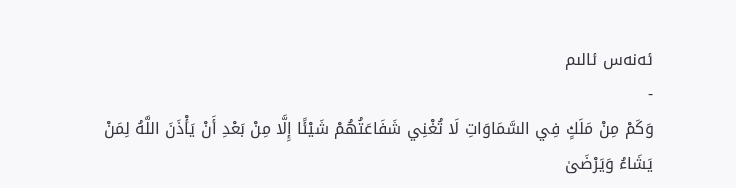ئەنەس ئالىم
-
وَكَمْ مِنْ مَلَكٍ فِي السَّمَاوَاتِ لَا تُغْنِي شَفَاعَتُهُمْ شَيْئًا إِلَّا مِنْ بَعْدِ أَنْ يَأْذَنَ اللَّهُ لِمَنْ يَشَاءُ وَيَرْضَىٰ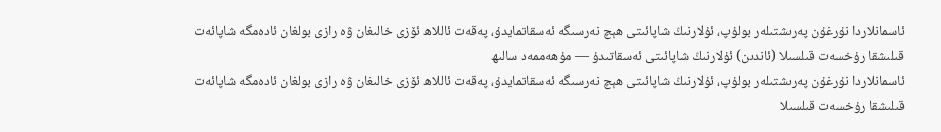ئاسمانلاردا نۇرغۇن پەرىشتىلەر بولۇپ، ئۇلارنىڭ شاپائىتى ھېچ نەرسىگە ئەسقاتمايدۇ، پەقەت ئاللاھ ئۆزى خالىغان ۋە رازى بولغان ئادەمگە شاپائەت قىلىشقا رۇخسەت قىلسىلا (ئاندىن) ئۇلارنىڭ شاپائىتى ئەسقاتىدۇ — مۇھەممەد سالىھ
ئاسمانلاردا نۇرغۇن پەرىشتىلەر بولۇپ، ئۇلارنىڭ شاپائىتى ھېچ نەرسىگە ئەسقاتمايدۇ، پەقەت ئاللاھ ئۆزى خالىغان ۋە رازى بولغان ئادەمگە شاپائەت قىلىشقا رۇخسەت قىلسىلا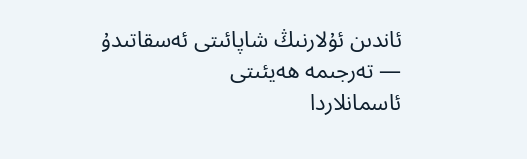ئاندىن ئۇلارنىڭ شاپائىتى ئەسقاتىدۇ — تەرجىمە ھەيئىتى
ئاسمانلاردا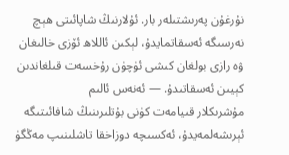نۇرغۇن پەرىشتىلەر بار. ئۇلارنىڭ شاپائىتى ھېچ نەرسىگە ئەسقاتمايدۇ، لېكىن ئاللاھ ئۆزى خالىغان ۋە رازى بولغان كىشى ئۈچۈن رۇخسەت قىلغاندىن كېيىن ئەسقاتىدۇ. — ئەنەس ئالىم
مۇشرىكلار قىيامەت كۈنى بۇتلىرىنىڭ شافائىتىگە ئېرىشەلمەيدۇ، ئەكسىچە دوزاخقا تاشلىنىپ مەڭگۈ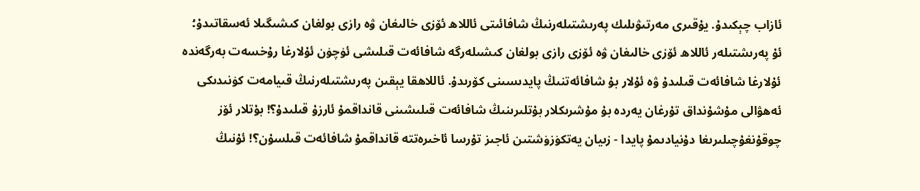ئازاب چېكىدۇ. يۇقىرى مەرتىۋىلىك پەرىشتىلەرنىڭ شافائىتى ئاللاھ ئۆزى خالىغان ۋە رازى بولغان كىشىگىلا ئەسقاتىدۇ؛ ئۇ پەرىشتىلەر ئاللاھ ئۆزى خالىغان ۋە ئۆزى رازى بولغان كىشىلەرگە شافائەت قىلىشى ئۈچۈن ئۇلارغا رۇخسەت بەرگەندە ئۇلارغا شافائەت قىلىدۇ ۋە ئۇلار بۇ شافائەتنىڭ پايدىسىنى كۆرىدۇ. ئاللاھقا يېقىن پەرىشتىلەرنىڭ قىيامەت كۈنىدىكى ئەھۋالى مۇشۇنداق تۇرغان يەردە بۇ مۇشرىكلار بۇتلىرىنىڭ شافائەت قىلىشىنى قانداقمۇ ئارزۇ قىلىدۇ؟! بۇتلار ئۆز چوقۇنغۇچىلىرىغا دۇنيادىمۇ پايدا - زىيان يەتكۈزۈشتىن ئاجىز تۇرسا ئاخىرەتتە قانداقمۇ شافائەت قىلسۇن؟! ئۇنىڭ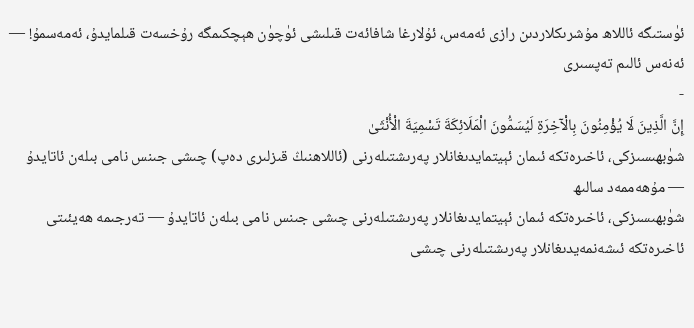ئۈستىگە ئاللاھ مۇشرىكلاردىن رازى ئەمەس، ئۇلارغا شافائەت قىلىشى ئۈچۈن ھېچكىمگە رۇخسەت قىلمايدۇ، ئەمەسمۇ! — ئەنەس ئالىم تەپسىرى
-
إِنَّ الَّذِينَ لَا يُؤْمِنُونَ بِالْآخِرَةِ لَيُسَمُّونَ الْمَلَائِكَةَ تَسْمِيَةَ الْأُنْثَىٰ
شۈبھىسىزكى، ئاخىرەتكە ئىمان ئېيتمايدىغانلار پەرىشتىلەرنى (ئاللاھنىڭ قىزلىرى دەپ) چىشى جىنس نامى بىلەن ئاتايدۇ — مۇھەممەد سالىھ
شۈبھىسىزكى، ئاخىرەتكە ئىمان ئېيتمايدىغانلار پەرىشتىلەرنى چىشى جىنس نامى بىلەن ئاتايدۇ — تەرجىمە ھەيئىتى
ئاخىرەتكە ئىشەنمەيدىغانلار پەرىشتىلەرنى چىشى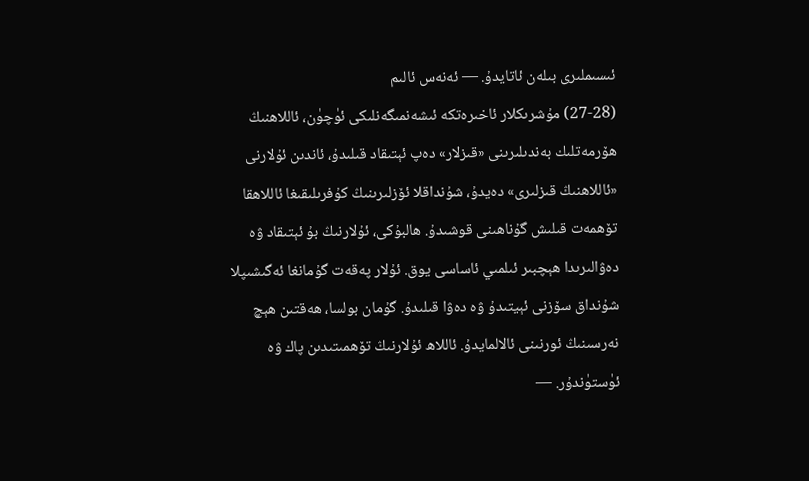ئىسىملىرى بىلەن ئاتايدۇ. — ئەنەس ئالىم
(27-28) مۇشرىكلار ئاخىرەتكە ئىشەنمىگەنلىكى ئۈچۈن، ئاللاھنىڭ ھۆرمەتلىك بەندىلىرىنى «قىزلار» دەپ ئېتىقاد قىلىدۇ، ئاندىن ئۇلارنى «ئاللاھنىڭ قىزلىرى» دەيدۇ، شۇنداقلا ئۆزلىرىنىڭ كۇفرىلىقىغا ئاللاھقا تۆھمەت قىلىش گۇناھىنى قوشىدۇ. ھالبۇكى، ئۇلارنىڭ بۇ ئېتىقاد ۋە دەۋالىرىدا ھېچبىر ئىلمىي ئاساسى يوق. ئۇلار پەقەت گۇمانغا ئەگىشىپلا شۇنداق سۆزنى ئېيتىدۇ ۋە دەۋا قىلىدۇ. گۇمان بولسا، ھەقتىن ھېچ نەرسىنىڭ ئورنىنى ئالالمايدۇ. ئاللاھ ئۇلارنىڭ تۆھمىتىدىن پاك ۋە ئۈستۈندۇر. —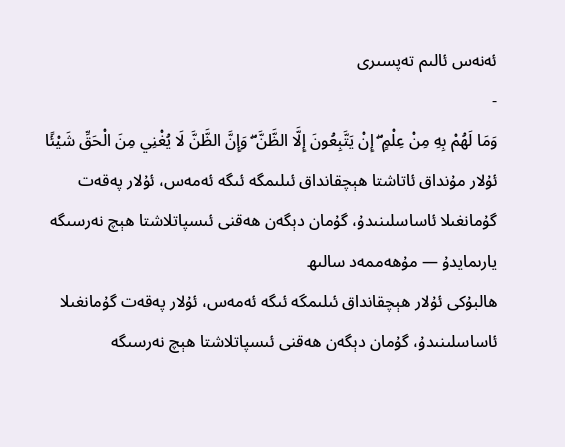ئەنەس ئالىم تەپسىرى
-
وَمَا لَهُمْ بِهِ مِنْ عِلْمٍ ۖ إِنْ يَتَّبِعُونَ إِلَّا الظَّنَّ ۖ وَإِنَّ الظَّنَّ لَا يُغْنِي مِنَ الْحَقِّ شَيْئًا
ئۇلار مۇنداق ئاتاشتا ھېچقانداق ئىلىمگە ئىگە ئەمەس، ئۇلار پەقەت گۇمانغىلا ئاساسلىنىدۇ، گۇمان دېگەن ھەقنى ئىسپاتلاشتا ھېچ نەرسىگە يارىمايدۇ — مۇھەممەد سالىھ
ھالبۇكى ئۇلار ھېچقانداق ئىلىمگە ئىگە ئەمەس، ئۇلار پەقەت گۇمانغىلا ئاساسلىنىدۇ، گۇمان دېگەن ھەقنى ئىسپاتلاشتا ھېچ نەرسىگە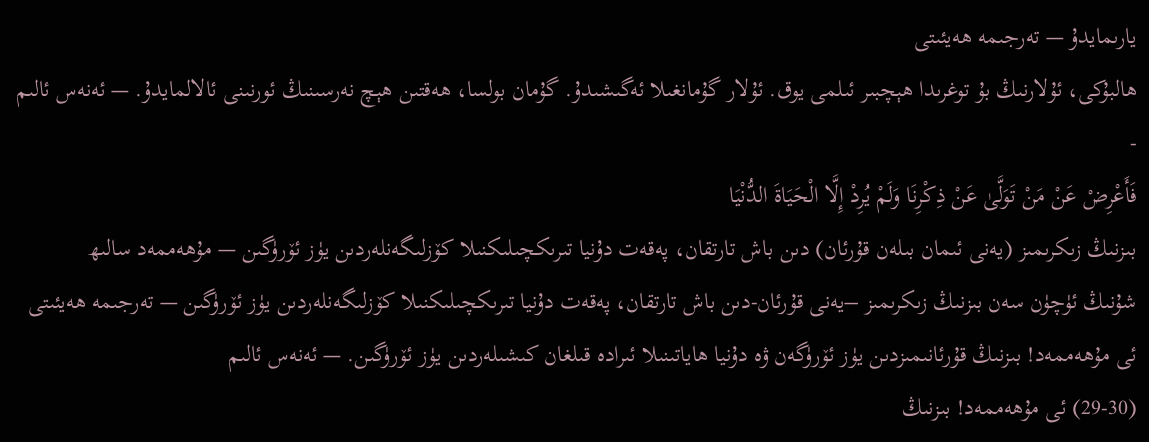يارىمايدۇ — تەرجىمە ھەيئىتى
ھالبۇكى، ئۇلارنىڭ بۇ توغرىدا ھېچبىر ئىلمى يوق. ئۇلار گۇمانغىلا ئەگىشىدۇ. گۇمان بولسا، ھەقتىن ھېچ نەرسىنىڭ ئورنىنى ئالالمايدۇ. — ئەنەس ئالىم
-
فَأَعْرِضْ عَنْ مَنْ تَوَلَّىٰ عَنْ ذِكْرِنَا وَلَمْ يُرِدْ إِلَّا الْحَيَاةَ الدُّنْيَا
بىزنىڭ زىكرىمىز (يەنى ئىمان بىلەن قۇرئان) دىن باش تارتقان، پەقەت دۇنيا تىرىكچىلىكنىلا كۆزلىگەنلەردىن يۈز ئۆرۈگىن — مۇھەممەد سالىھ
شۇنىڭ ئۈچۈن سەن بىزنىڭ زىكرىمىز –يەنى قۇرئان-دىن باش تارتقان، پەقەت دۇنيا تىرىكچىلىكنىلا كۆزلىگەنلەردىن يۈز ئۆرۈگىن — تەرجىمە ھەيئىتى
ئى مۇھەممەد! بىزنىڭ قۇرئانىمىزدىن يۈز ئۆرۈگەن ۋە دۇنيا ھاياتىنىلا ئىرادە قىلغان كىشىلەردىن يۈز ئۆرۈگىن. — ئەنەس ئالىم
(29-30) ئى مۇھەممەد! بىزنىڭ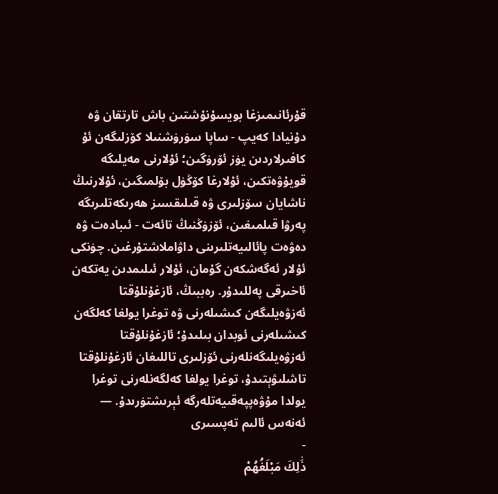قۇرئانىمىزغا بويسۇنۇشتىن باش تارتقان ۋە دۇنيادا كەيپ - ساپا سۈرۈشنىلا كۆزلىگەن ئۇ كافىرلاردىن يۈز ئۆرۈگىن؛ ئۇلارنى مەيلىگە قويۇۋەتكىن، ئۇلارغا كۆڭۈل بۆلمىگىن، ئۇلارنىڭ ناشايان سۆزلىرى ۋە قىلىقسىز ھەرىكەتلىرىگە پەرۋا قىلمىغىن، ئۆزۈڭنىڭ تائەت - ئىبادەت ۋە دەۋەت پائالىيەتلىرىنى داۋاملاشتۇرغىن. چۈنكى ئۇلار ئەگەشكەن گۇمان، ئۇلار ئىلىمدىن يەتكەن ئاخىرقى پەللىدۇر. رەببىڭ، ئازغۇنلۇقتا ئەزۋەيلىگەن كىشىلەرنى ۋە توغرا يولغا كەلگەن كىشىلەرنى ئوبدان بىلىدۇ؛ ئازغۇنلۇقتا ئەزۋەيلىگەنلەرنى ئۆزلىرى تاللىغان ئازغۇنلۇقتا تاشلىۋېتىدۇ، توغرا يولغا كەلگەنلەرنى توغرا يولدا مۇۋەپپەقىيەتلەرگە ئېرىشتۈرىدۇ. — ئەنەس ئالىم تەپسىرى
-
ذَٰلِكَ مَبْلَغُهُمْ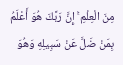مِنَ الْعِلْمِ ۚ إِنَّ رَبَّكَ هُوَ أَعْلَمُ بِمَنْ ضَلَّ عَنْ سَبِيلِهِ وَهُوَ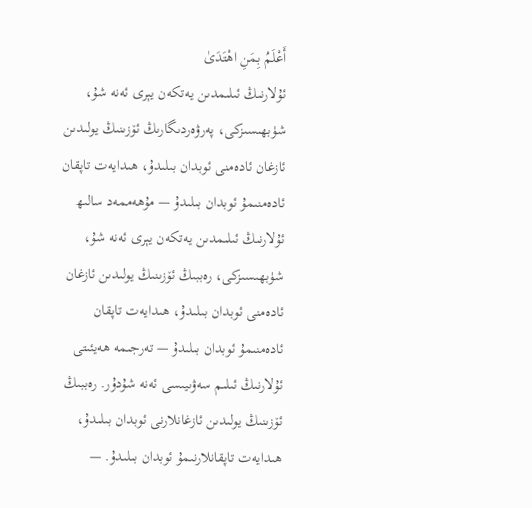أَعْلَمُ بِمَنِ اهْتَدَىٰ
ئۇلارنىڭ ئىلىمدىن يەتكەن يېرى ئەنە شۇ، شۈبھىسىزكى، پەرۋەردىگارىڭ ئۆزىنىڭ يولىدىن ئازغان ئادەمنى ئوبدان بىلىدۇ، ھىدايەت تاپقان ئادەمنىمۇ ئوبدان بىلىدۇ — مۇھەممەد سالىھ
ئۇلارنىڭ ئىلىمدىن يەتكەن يېرى ئەنە شۇ، شۈبھىسىزكى، رەببىڭ ئۆزىنىڭ يولىدىن ئازغان ئادەمنى ئوبدان بىلىدۇ، ھىدايەت تاپقان ئادەمنىمۇ ئوبدان بىلىدۇ — تەرجىمە ھەيئىتى
ئۇلارنىڭ ئىلىم سەۋىيىسى ئەنە شۇدۇر. رەببىڭ ئۆزىنىڭ يولىدىن ئازغانلارنى ئوبدان بىلىدۇ، ھىدايەت تاپقانلارنىمۇ ئوبدان بىلىدۇ. —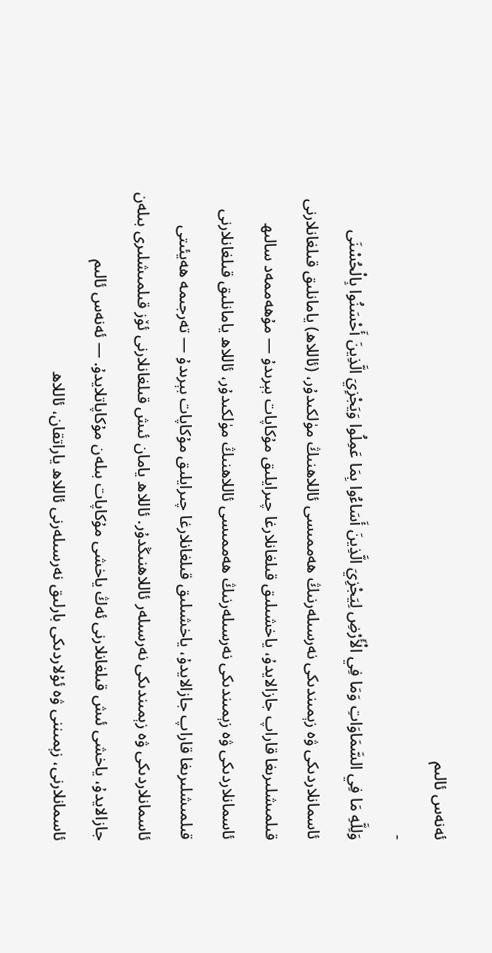ئەنەس ئالىم
-
وَلِلَّهِ مَا فِي السَّمَاوَاتِ وَمَا فِي الْأَرْضِ لِيَجْزِيَ الَّذِينَ أَسَاءُوا بِمَا عَمِلُوا وَيَجْزِيَ الَّذِينَ أَحْسَنُوا بِالْحُسْنَى
ئاسمانلاردىكى ۋە زېمىندىكى نەرسىلەرنىڭ ھەممىسى ئاللاھنىڭ مۈلكىدۇر، (ئاللاھ) يامانلىق قىلغانلارنى قىلمىشلىرىغا قاراپ جازالايدۇ، ياخشىلىق قىلغانلارغا چىرايلىق مۇكاپات بېرىدۇ — مۇھەممەد سالىھ
ئاسمانلاردىكى ۋە زېمىندىكى نەرسىلەرنىڭ ھەممىسى ئاللاھنىڭ مۈلكىدۇر، ئاللاھ يامانلىق قىلغانلارنى قىلمىشلىرىغا قاراپ جازالايدۇ، ياخشىلىق قىلغانلارغا چىرايلىق مۇكاپات بېرىدۇ — تەرجىمە ھەيئىتى
ئاسمانلاردىكى ۋە زېمىندىكى نەرسىلەر ئاللاھنىڭدۇر. ئاللاھ يامان ئىش قىلغانلارنى ئۆز قىلمىشلىرى بىلەن جازالايدۇ، ياخشى ئىش قىلغانلارنى ئەڭ ياخشى مۇكاپات بىلەن مۇكاپاتلايدۇ. — ئەنەس ئالىم
ئاسمانلارنى، زېمىننى ۋە ئۇلاردىكى بارلىق نەرسىلەرنى ئاللاھ ياراتقان، ئاللاھ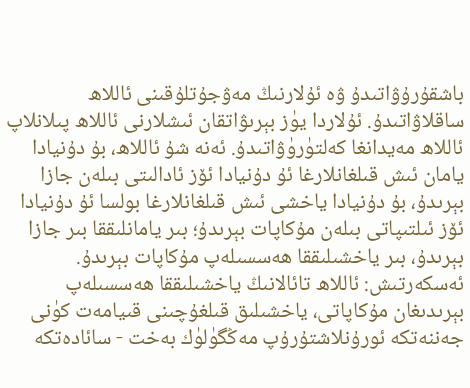باشقۇرۇۋاتىدۇ ۋە ئۇلارنىڭ مەۋجۇتلۇقىنى ئاللاھ ساقلاۋاتىدۇ. ئۇلاردا يۈز بېرىۋاتقان ئىشلارنى ئاللاھ پىلانلاپ ئاللاھ مەيدانغا كەلتۈرۈۋاتىدۇ. ئەنە شۇ ئاللاھ، بۇ دۇنيادا يامان ئىش قىلغانلارغا ئۇ دۇنيادا ئۆز ئادالىتى بىلەن جازا بېرىدۇ، بۇ دۇنيادا ياخشى ئىش قىلغانلارغا بولسا ئۇ دۇنيادا ئۆز ئىلتىپاتى بىلەن مۇكاپات بېرىدۇ؛ بىر يامانلىققا بىر جازا بېرىدۇ، بىر ياخشىلىققا ھەسسىلەپ مۇكاپات بېرىدۇ. ئەسكەرتىش: ئاللاھ تائالانىڭ ياخشىلىققا ھەسسىلەپ بېرىدىغان مۇكاپاتى، ياخشىلىق قىلغۇچىنى قىيامەت كۈنى جەننەتكە ئورۇنلاشتۇرۇپ مەڭگۈلۈك بەخت - سائادەتكە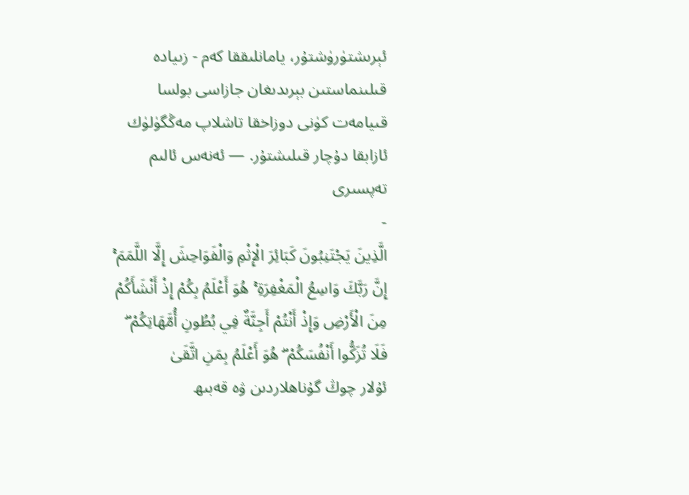ئېرىشتۈرۈشتۇر، يامانلىققا كەم - زىيادە قىلىنماستىن بېرىدىغان جازاسى بولسا قىيامەت كۈنى دوزاخقا تاشلاپ مەڭگۈلۈك ئازابقا دۇچار قىلىشتۇر. — ئەنەس ئالىم تەپسىرى
-
الَّذِينَ يَجْتَنِبُونَ كَبَائِرَ الْإِثْمِ وَالْفَوَاحِشَ إِلَّا اللَّمَمَ ۚ إِنَّ رَبَّكَ وَاسِعُ الْمَغْفِرَةِ ۚ هُوَ أَعْلَمُ بِكُمْ إِذْ أَنْشَأَكُمْ مِنَ الْأَرْضِ وَإِذْ أَنْتُمْ أَجِنَّةٌ فِي بُطُونِ أُمَّهَاتِكُمْ ۖ فَلَا تُزَكُّوا أَنْفُسَكُمْ ۖ هُوَ أَعْلَمُ بِمَنِ اتَّقَىٰ
ئۇلار چوڭ گۇناھلاردىن ۋە قەبىھ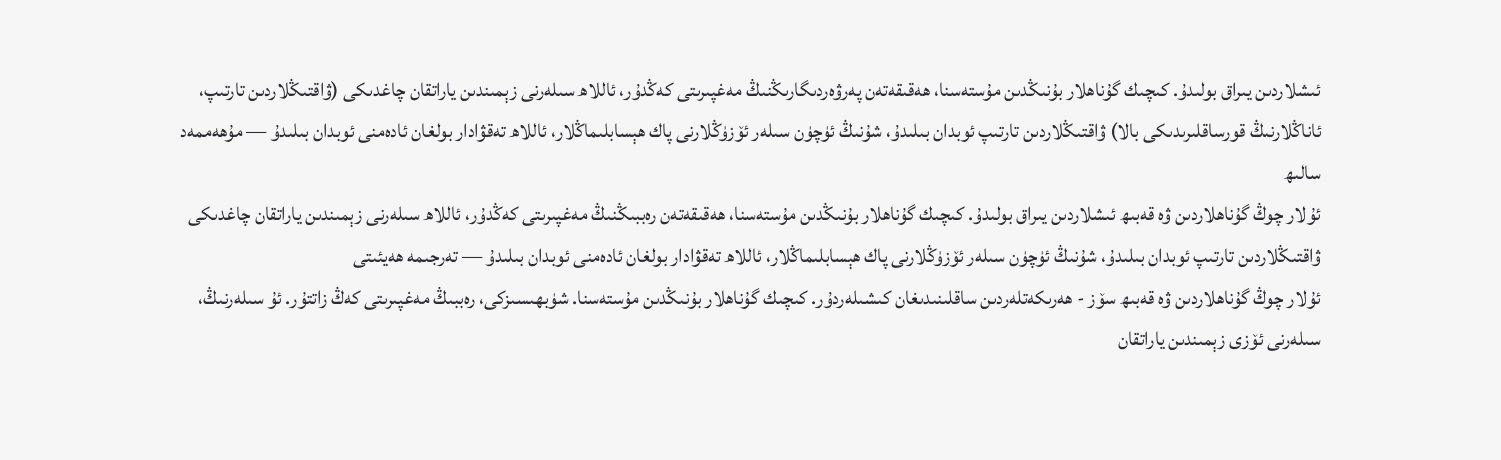ئىشلاردىن يىراق بولىدۇ. كىچىك گۇناھلار بۇنىڭدىن مۇستەسنا، ھەقىقەتەن پەرۋەردىگارىڭنىڭ مەغپىرىتى كەڭدۇر، ئاللاھ سىلەرنى زېمىندىن ياراتقان چاغدىكى (ۋاقتىڭلاردىن تارتىپ، ئاناڭلارنىڭ قورساقلىرىدىكى بالا) ۋاقتىڭلاردىن تارتىپ ئوبدان بىلىدۇ، شۇنىڭ ئۈچۈن سىلەر ئۆزۈڭلارنى پاك ھېسابلىماڭلار، ئاللاھ تەقۋادار بولغان ئادەمنى ئوبدان بىلىدۇ — مۇھەممەد سالىھ
ئۇلار چوڭ گۇناھلاردىن ۋە قەبىھ ئىشلاردىن يىراق بولىدۇ. كىچىك گۇناھلار بۇنىڭدىن مۇستەسنا، ھەقىقەتەن رەببىڭنىڭ مەغپىرىتى كەڭدۇر، ئاللاھ سىلەرنى زېمىندىن ياراتقان چاغدىكى ۋاقتىڭلاردىن تارتىپ ئوبدان بىلىدۇ، شۇنىڭ ئۈچۈن سىلەر ئۆزۈڭلارنى پاك ھېسابلىماڭلار، ئاللاھ تەقۋادار بولغان ئادەمنى ئوبدان بىلىدۇ — تەرجىمە ھەيئىتى
ئۇلار چوڭ گۇناھلاردىن ۋە قەبىھ سۆز - ھەرىكەتلەردىن ساقلىنىدىغان كىشىلەردۇر. كىچىك گۇناھلار بۇنىڭدىن مۇستەسنا. شۈبھىسىزكى، رەببىڭ مەغپىرىتى كەڭ زاتتۇر. ئۇ سىلەرنىڭ، سىلەرنى ئۆزى زېمىندىن ياراتقان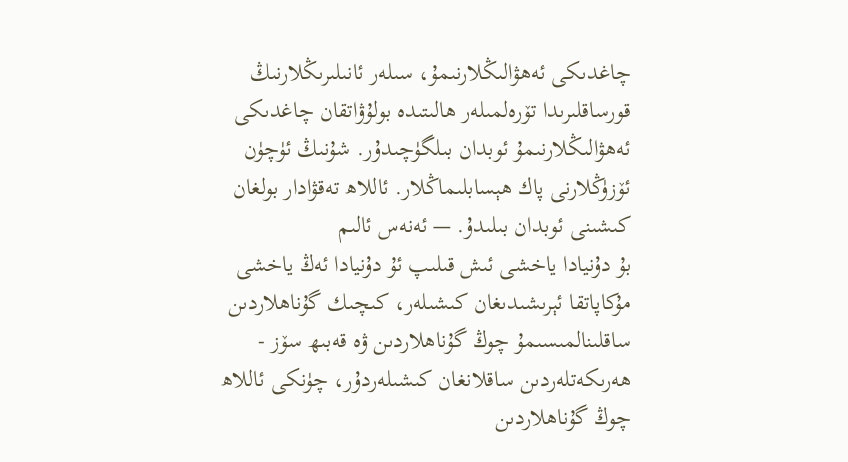چاغدىكى ئەھۋالىڭلارنىمۇ، سىلەر ئانىلىرىڭلارنىڭ قورساقلىرىدا تۆرەلمىلەر ھالىتىدە بولۇۋاتقان چاغدىكى ئەھۋالىڭلارنىمۇ ئوبدان بىلگۈچىدۇر. شۇنىڭ ئۈچۈن ئۆزۈڭلارنى پاك ھېسابلىماڭلار. ئاللاھ تەقۋادار بولغان كىشىنى ئوبدان بىلىدۇ. — ئەنەس ئالىم
بۇ دۇنيادا ياخشى ئىش قىلىپ ئۇ دۇنيادا ئەڭ ياخشى مۇكاپاتقا ئېرىشىدىغان كىشىلەر، كىچىك گۇناھلاردىن ساقلىنالمىسىمۇ چوڭ گۇناھلاردىن ۋە قەبىھ سۆز - ھەرىكەتلەردىن ساقلانغان كىشىلەردۇر، چۈنكى ئاللاھ چوڭ گۇناھلاردىن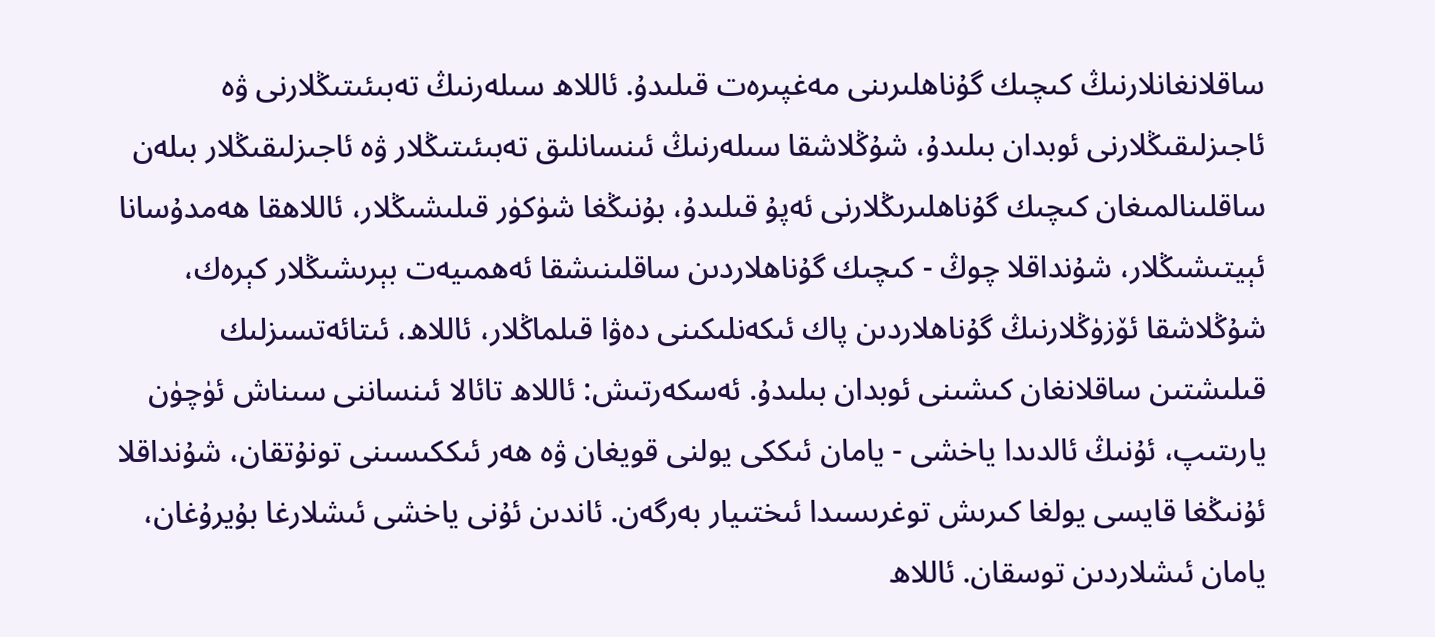ساقلانغانلارنىڭ كىچىك گۇناھلىرىنى مەغپىرەت قىلىدۇ. ئاللاھ سىلەرنىڭ تەبىئىتىڭلارنى ۋە ئاجىزلىقىڭلارنى ئوبدان بىلىدۇ، شۇڭلاشقا سىلەرنىڭ ئىنسانلىق تەبىئىتىڭلار ۋە ئاجىزلىقىڭلار بىلەن ساقلىنالمىغان كىچىك گۇناھلىرىڭلارنى ئەپۇ قىلىدۇ، بۇنىڭغا شۈكۈر قىلىشىڭلار، ئاللاھقا ھەمدۇسانا ئېيتىشىڭلار، شۇنداقلا چوڭ - كىچىك گۇناھلاردىن ساقلىنىشقا ئەھمىيەت بېرىشىڭلار كېرەك، شۇڭلاشقا ئۆزۈڭلارنىڭ گۇناھلاردىن پاك ئىكەنلىكىنى دەۋا قىلماڭلار، ئاللاھ، ئىتائەتسىزلىك قىلىشتىن ساقلانغان كىشىنى ئوبدان بىلىدۇ. ئەسكەرتىش: ئاللاھ تائالا ئىنساننى سىناش ئۈچۈن يارىتىپ، ئۇنىڭ ئالدىدا ياخشى - يامان ئىككى يولنى قويغان ۋە ھەر ئىككىسىنى تونۇتقان، شۇنداقلا ئۇنىڭغا قايسى يولغا كىرىش توغرىسىدا ئىختىيار بەرگەن. ئاندىن ئۇنى ياخشى ئىشلارغا بۇيرۇغان، يامان ئىشلاردىن توسقان. ئاللاھ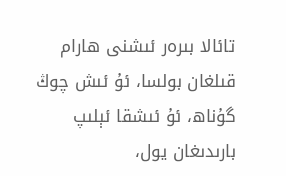تائالا بىرەر ئىشنى ھارام قىلغان بولسا، ئۇ ئىش چوڭ گۇناھ، ئۇ ئىشقا ئېلىپ بارىدىغان يول،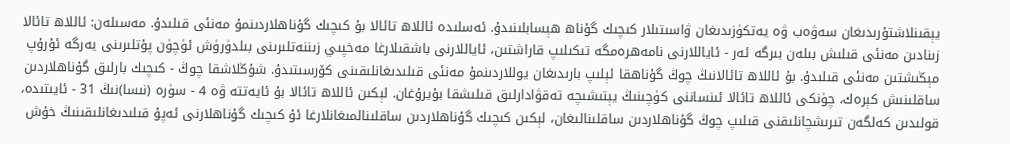يېقىنلاشتۇرىدىغان سەۋەب ۋە يەتكۈزىدىغان ۋاسىتىلار كىچىك گۇناھ ھېسابلىنىدۇ. ئەسلىدە ئاللاھ تائالا بۇ كىچىك گۇناھلاردىنمۇ مەنئى قىلىدۇ. مەسىلەن: ئاللاھ تائالا زىنادىن مەنئى قىلىش بىلەن بىرگە ئەر - ئاياللارنى نامەھرەمگە تىكىلىپ قاراشتىن، ئاياللارنى باشقىلارغا مەخپىي زىننەتلىرىنى بىلدۈرۈش ئۈچۈن پۇتلىرىنى يەرگە ئۇرۇپ مېڭىشتىن مەنئى قىلىدۇ. بۇ ئاللاھ تائالانىڭ چوڭ گۇناھقا ئېلىپ بارىدىغان يوللاردىنمۇ مەنئى قىلىدىغانلىقىنى كۆرسىتىدۇ. شۇڭلاشقا چوڭ - كىچىك بارلىق گۇناھلاردىن ساقلىنىش كېرەك، چۈنكى ئاللاھ تائالا ئىنساننى كۈچىنىڭ يېتىشىچە تەقۋادارلىق قىلىشقا بۇيرۇغان. لېكىن ئاللاھ تائالا بۇ ئايەتتە ۋە 4 - سۈرە (نىسا)نىڭ 31 - ئايىتىدە، قولىدىن كەلگەن تىرىشچانلىقنى قىلىپ چوڭ گۇناھلاردىن ساقلىنالىغان، لېكىن كىچىك گۇناھلاردىن ساقلىنالمىغانلارغا ئۇ كىچىك گۇناھلارنى ئەپۇ قىلىدىغانلىقىنىڭ خۇش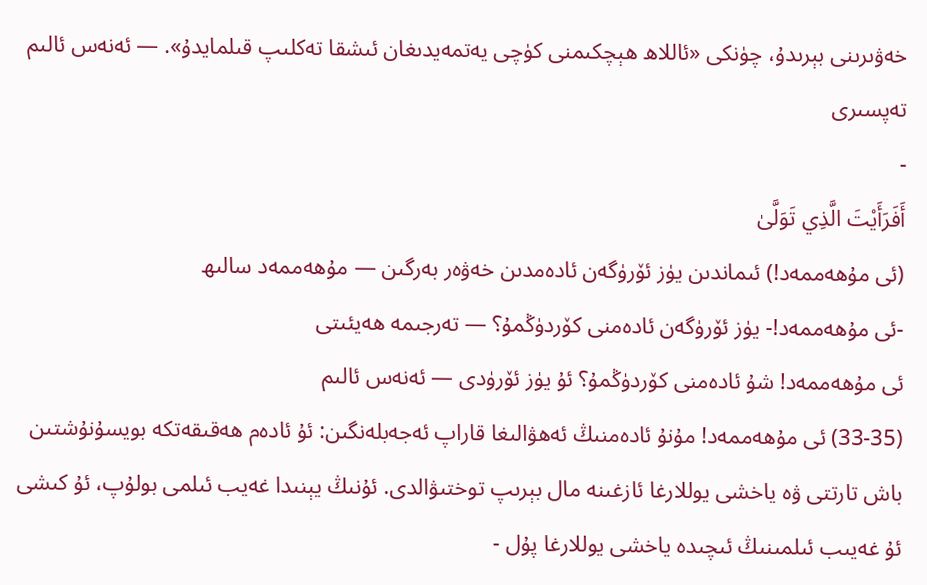خەۋىرىنى بېرىدۇ، چۈنكى «ئاللاھ ھېچكىمنى كۈچى يەتمەيدىغان ئىشقا تەكلىپ قىلمايدۇ». — ئەنەس ئالىم تەپسىرى
-
أَفَرَأَيْتَ الَّذِي تَوَلَّىٰ
(ئى مۇھەممەد!) ئىماندىن يۈز ئۆرۈگەن ئادەمدىن خەۋەر بەرگىن — مۇھەممەد سالىھ
-ئى مۇھەممەد!- يۈز ئۆرۈگەن ئادەمنى كۆردۈڭمۇ؟ — تەرجىمە ھەيئىتى
ئى مۇھەممەد! شۇ ئادەمنى كۆردۈڭمۇ؟ ئۇ يۈز ئۆرۈدى — ئەنەس ئالىم
(33-35) ئى مۇھەممەد! مۇنۇ ئادەمنىڭ ئەھۋالىغا قاراپ ئەجەبلەنگىن: ئۇ ئادەم ھەقىقەتكە بويسۇنۇشتىن باش تارتتى ۋە ياخشى يوللارغا ئازغىنە مال بېرىپ توختىۋالدى. ئۇنىڭ يېنىدا غەيب ئىلمى بولۇپ، ئۇ كىشى ئۇ غەيىب ئىلمىنىڭ ئىچىدە ياخشى يوللارغا پۇل -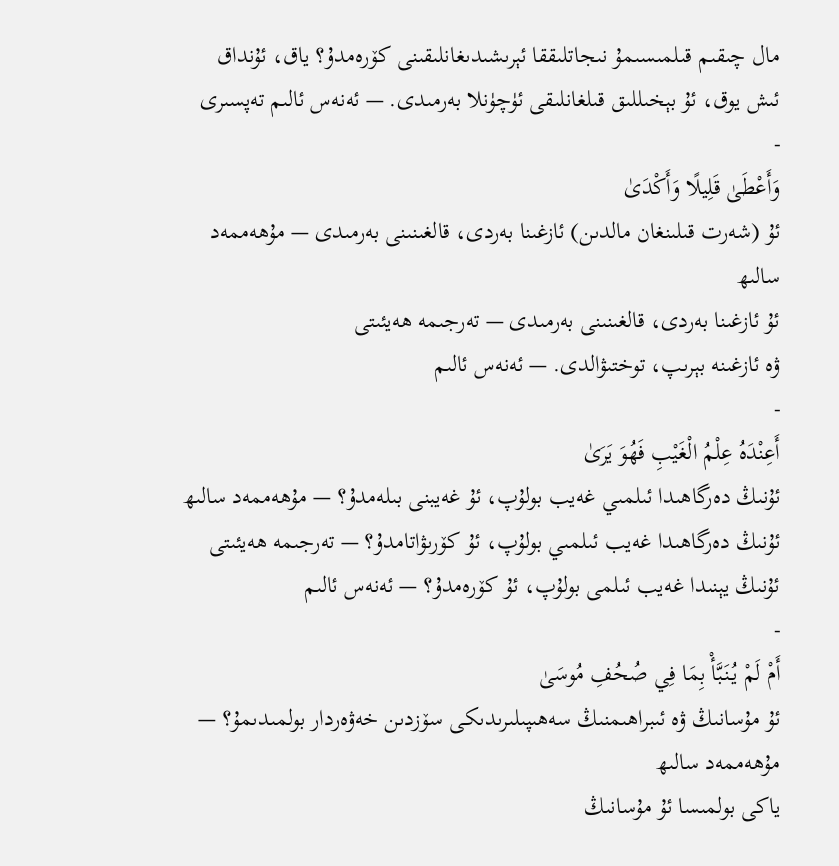مال چىقىم قىلمىسىمۇ نىجاتلىققا ئېرىشىدىغانلىقىنى كۆرەمدۇ؟ ياق، ئۇنداق ئىش يوق، ئۇ بېخىللىق قىلغانلىقى ئۈچۈنلا بەرمىدى. — ئەنەس ئالىم تەپسىرى
-
وَأَعْطَىٰ قَلِيلًا وَأَكْدَىٰ
ئۇ (شەرت قىلىنغان مالدىن) ئازغىنا بەردى، قالغىنىنى بەرمىدى — مۇھەممەد سالىھ
ئۇ ئازغىنا بەردى، قالغىنىنى بەرمىدى — تەرجىمە ھەيئىتى
ۋە ئازغىنە بېرىپ، توختىۋالدى. — ئەنەس ئالىم
-
أَعِنْدَهُ عِلْمُ الْغَيْبِ فَهُوَ يَرَىٰ
ئۇنىڭ دەرگاھىدا ئىلمىي غەيب بولۇپ، ئۇ غەيبنى بىلەمدۇ؟ — مۇھەممەد سالىھ
ئۇنىڭ دەرگاھىدا غەيب ئىلمىي بولۇپ، ئۇ كۆرىۋاتامدۇ؟ — تەرجىمە ھەيئىتى
ئۇنىڭ يېنىدا غەيب ئىلمى بولۇپ، ئۇ كۆرەمدۇ؟ — ئەنەس ئالىم
-
أَمْ لَمْ يُنَبَّأْ بِمَا فِي صُحُفِ مُوسَىٰ
ئۇ مۇسانىڭ ۋە ئىبراھىمنىڭ سەھىپىلىرىدىكى سۆزدىن خەۋەردار بولمىدىمۇ؟ — مۇھەممەد سالىھ
ياكى بولمىسا ئۇ مۇسانىڭ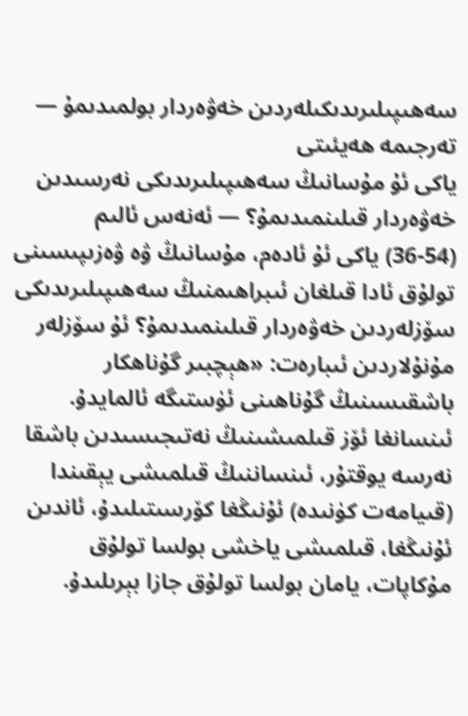سەھىپىلىرىدىكىلەردىن خەۋەردار بولمىدىمۇ — تەرجىمە ھەيئىتى
ياكى ئۇ مۇسانىڭ سەھىپىلىرىدىكى نەرسىدىن خەۋەردار قىلىنمىدىمۇ؟ — ئەنەس ئالىم
(36-54) ياكى ئۇ ئادەم، مۇسانىڭ ۋە ۋەزىپىسىنى تولۇق ئادا قىلغان ئىبراھىمنىڭ سەھىپىلىرىدىكى سۆزلەردىن خەۋەردار قىلىنمىدىمۇ؟ ئۇ سۆزلەر مۇنۇلاردىن ئىبارەت: «ھېچبىر گۇناھكار باشقىسىنىڭ گۇناھىنى ئۈستىگە ئالمايدۇ. ئىنسانغا ئۆز قىلمىشىنىڭ نەتىجىسىدىن باشقا نەرسە يوقتۇر، ئىنساننىڭ قىلمىشى يېقىندا (قىيامەت كۈنىدە) ئۇنىڭغا كۆرسىتىلىدۇ، ئاندىن ئۇنىڭغا، قىلمىشى ياخشى بولسا تولۇق مۇكاپات، يامان بولسا تولۇق جازا بېرىلىدۇ.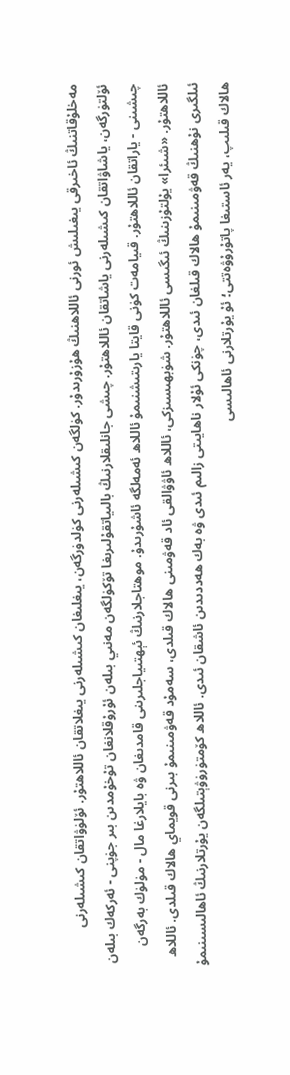مەخلۇقاتنىڭ ئاخىرقى يىغىلىش ئورنى ئاللاھنىڭ ھۇزۇرىدۇر. كۈلگەن كىشىلەرنى كۈلدۈرگەن، يىغلىغان كىشىلەرنى يىغلاتقان ئاللاھتۇر. ئۆلۈۋاتقان كىشىلەرنى ئۆلتۈرگەن، ياشاۋاتقان كىشىلەرنى ياشاتقان ئاللاھتۇر. چىشى جانلىقلارنىڭ بالىياتقۇلىرىغا تۆكۈلگەن مەنىي بىلەن ئۇرۇقلانغان تۇخۇمدىن بىر جۈپنى - ئەركەك بىلەن چىشىنى - ياراتقان ئاللاھتۇر. قىيامەت كۈنى قايتا يارىتىشنىمۇ ئاللاھ ئەمەلگە ئاشۇرىدۇ. موھتاجلارنىڭ ئېھتىياجلىرىنى قامدىغان ۋە بايلارغا مال - مۈلۈك بەرگەن ئاللاھتۇر. «شىئرا» يۇلتۇزىنىڭ ئىگىسى ئاللاھتۇر. شۈبھىسىزكى، ئاللاھ ئاۋۋالقى ئاد قەۋمىنى ھالاك قىلدى، سەمۇد قەۋمىنىمۇ بىرنى قويماي ھالاك قىلدى. ئاللاھ ئىلگىرى نۇھنىڭ قەۋمىنىمۇ ھالاك قىلغان ئىدى، چۈنكى ئۇلار ناھايىتى زالىم ئىدى ۋە بەك ھەددىدىن ئاشقان ئىدى. ئاللاھ كۆمتۈرۈۋېتىلگەن يۇرتلارنىڭ ئاھالىسىنىمۇ ھالاك قىلىپ، يەر ئاستىغا پاتۇرۇۋەتتى؛ ئۇ يۇرتلارنى ئاھالىسى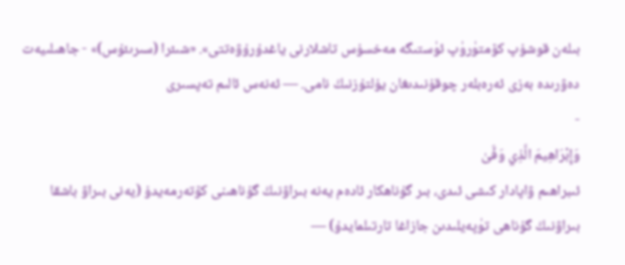بىلەن قوشۇپ كۆمتۈرۈپ ئۈستىگە مەخسۇس تاشلارنى ياغدۇرۇۋەتتى». «شىئرا (سىرىئۇس)» - جاھىلىيەت دەۋرىدە بەزى ئەرەبلەر چوقۇنىدىغان يۇلتۇزنىڭ نامى. — ئەنەس ئالىم تەپسىرى
-
وَإِبْرَاهِيمَ الَّذِي وَفَّىٰ
ئىبراھىم ۋاپادار كىشى ئىدى، بىر گۇناھكار ئادەم يەنە بىراۋنىڭ گۇناھىنى كۆتەرمەيدۇ (يەنى بىراۋ باشقا بىراۋنىڭ گۇناھى تۈپەيلىدىن جازاغا تارتىلمايدۇ) —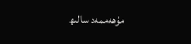مۇھەممەد سالىھ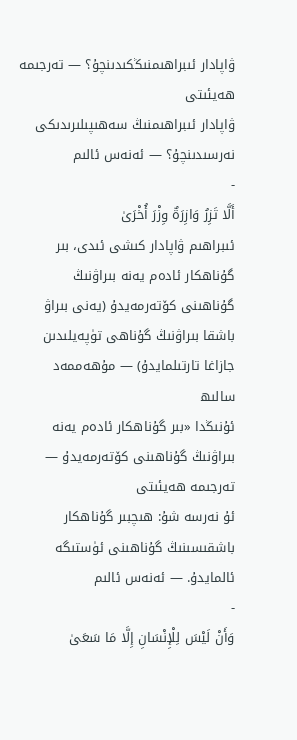ۋاپادار ئىبراھىمنىڭكىدىنچۇ؟ — تەرجىمە ھەيئىتى
ۋاپادار ئىبراھىمنىڭ سەھىپىلىرىدىكى نەرسىدىنچۇ؟ — ئەنەس ئالىم
-
أَلَّا تَزِرُ وَازِرَةٌ وِزْرَ أُخْرَىٰ
ئىبراھىم ۋاپادار كىشى ئىدى، بىر گۇناھكار ئادەم يەنە بىراۋنىڭ گۇناھىنى كۆتەرمەيدۇ (يەنى بىراۋ باشقا بىراۋنىڭ گۇناھى تۈپەيلىدىن جازاغا تارتىلمايدۇ) — مۇھەممەد سالىھ
ئۇنىڭدا «بىر گۇناھكار ئادەم يەنە بىراۋنىڭ گۇناھىنى كۆتەرمەيدۇ — تەرجىمە ھەيئىتى
ئۇ نەرسە شۇ: ھىچبىر گۇناھكار باشقىسىنىڭ گۇناھىنى ئۈستىگە ئالمايدۇ. — ئەنەس ئالىم
-
وَأَنْ لَيْسَ لِلْإِنْسَانِ إِلَّا مَا سَعَىٰ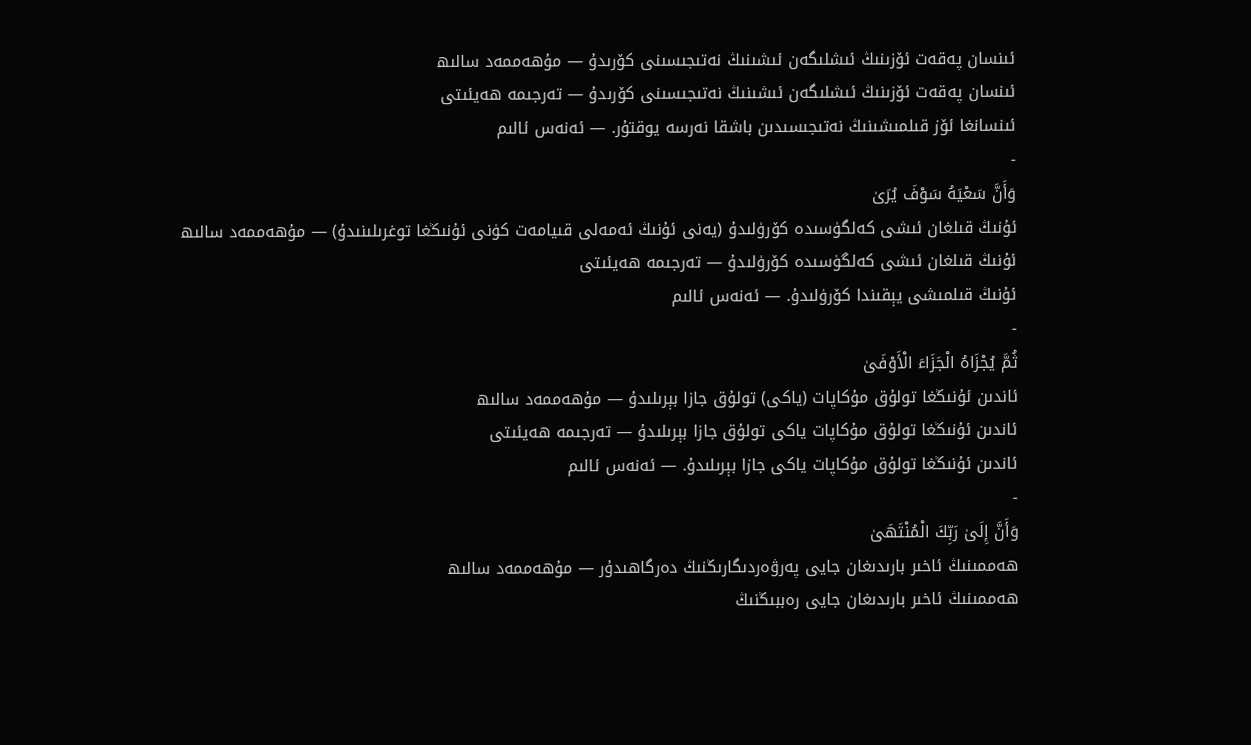ئىنسان پەقەت ئۆزىنىڭ ئىشلىگەن ئىشىنىڭ نەتىجىسىنى كۆرىدۇ — مۇھەممەد سالىھ
ئىنسان پەقەت ئۆزىنىڭ ئىشلىگەن ئىشىنىڭ نەتىجىسىنى كۆرىدۇ — تەرجىمە ھەيئىتى
ئىنسانغا ئۆز قىلمىشىنىڭ نەتىجىسىدىن باشقا نەرسە يوقتۇر. — ئەنەس ئالىم
-
وَأَنَّ سَعْيَهُ سَوْفَ يُرَىٰ
ئۇنىڭ قىلغان ئىشى كەلگۈسىدە كۆرۈلىدۇ (يەنى ئۇنىڭ ئەمەلى قىيامەت كۈنى ئۇنىڭغا توغرىلىنىدۇ) — مۇھەممەد سالىھ
ئۇنىڭ قىلغان ئىشى كەلگۈسىدە كۆرۈلىدۇ — تەرجىمە ھەيئىتى
ئۇنىڭ قىلمىشى يېقىندا كۆرۈلىدۇ. — ئەنەس ئالىم
-
ثُمَّ يُجْزَاهُ الْجَزَاءَ الْأَوْفَىٰ
ئاندىن ئۇنىڭغا تولۇق مۇكاپات (ياكى) تولۇق جازا بېرىلىدۇ — مۇھەممەد سالىھ
ئاندىن ئۇنىڭغا تولۇق مۇكاپات ياكى تولۇق جازا بېرىلىدۇ — تەرجىمە ھەيئىتى
ئاندىن ئۇنىڭغا تولۇق مۇكاپات ياكى جازا بېرىلىدۇ. — ئەنەس ئالىم
-
وَأَنَّ إِلَىٰ رَبِّكَ الْمُنْتَهَىٰ
ھەممىنىڭ ئاخىر بارىدىغان جايى پەرۋەردىگارىڭنىڭ دەرگاھىدۇر — مۇھەممەد سالىھ
ھەممىنىڭ ئاخىر بارىدىغان جايى رەببىڭنىڭ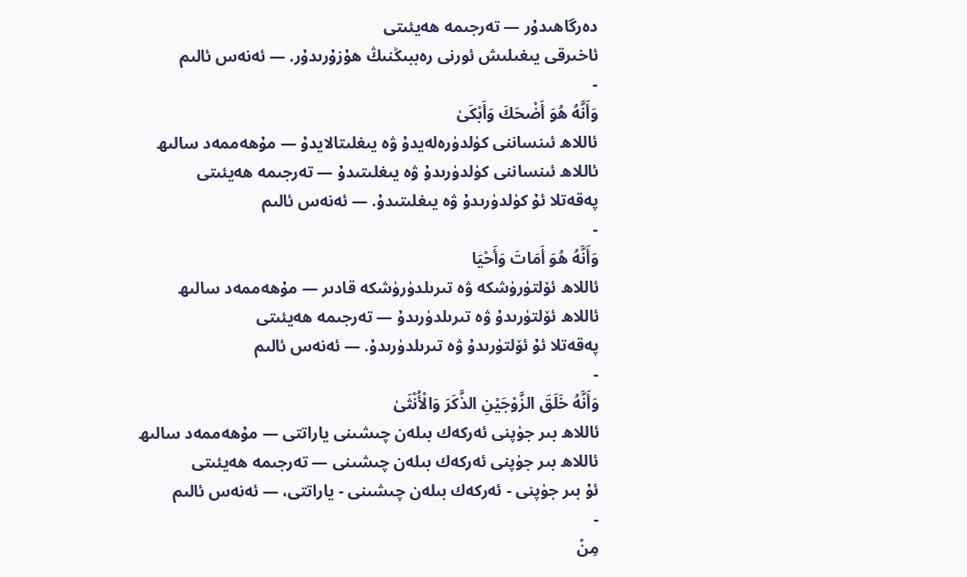دەرگاھىدۇر — تەرجىمە ھەيئىتى
ئاخىرقى يىغىلىش ئورنى رەببىڭنىڭ ھۇزۇرىدۇر. — ئەنەس ئالىم
-
وَأَنَّهُ هُوَ أَضْحَكَ وَأَبْكَىٰ
ئاللاھ ئىنساننى كۈلدۈرەلەيدۇ ۋە يىغلىتالايدۇ — مۇھەممەد سالىھ
ئاللاھ ئىنساننى كۈلدۈرىدۇ ۋە يىغلىتىدۇ — تەرجىمە ھەيئىتى
پەقەتلا ئۇ كۈلدۈرىدۇ ۋە يىغلىتىدۇ. — ئەنەس ئالىم
-
وَأَنَّهُ هُوَ أَمَاتَ وَأَحْيَا
ئاللاھ ئۆلتۈرۈشكە ۋە تىرىلدۈرۈشكە قادىر — مۇھەممەد سالىھ
ئاللاھ ئۆلتۈرىدۇ ۋە تىرىلدۈرىدۇ — تەرجىمە ھەيئىتى
پەقەتلا ئۇ ئۆلتۈرىدۇ ۋە تىرىلدۈرىدۇ. — ئەنەس ئالىم
-
وَأَنَّهُ خَلَقَ الزَّوْجَيْنِ الذَّكَرَ وَالْأُنْثَىٰ
ئاللاھ بىر جۈپنى ئەركەك بىلەن چىشىنى ياراتتى — مۇھەممەد سالىھ
ئاللاھ بىر جۈپنى ئەركەك بىلەن چىشىنى — تەرجىمە ھەيئىتى
ئۇ بىر جۈپنى - ئەركەك بىلەن چىشىنى - ياراتتى، — ئەنەس ئالىم
-
مِنْ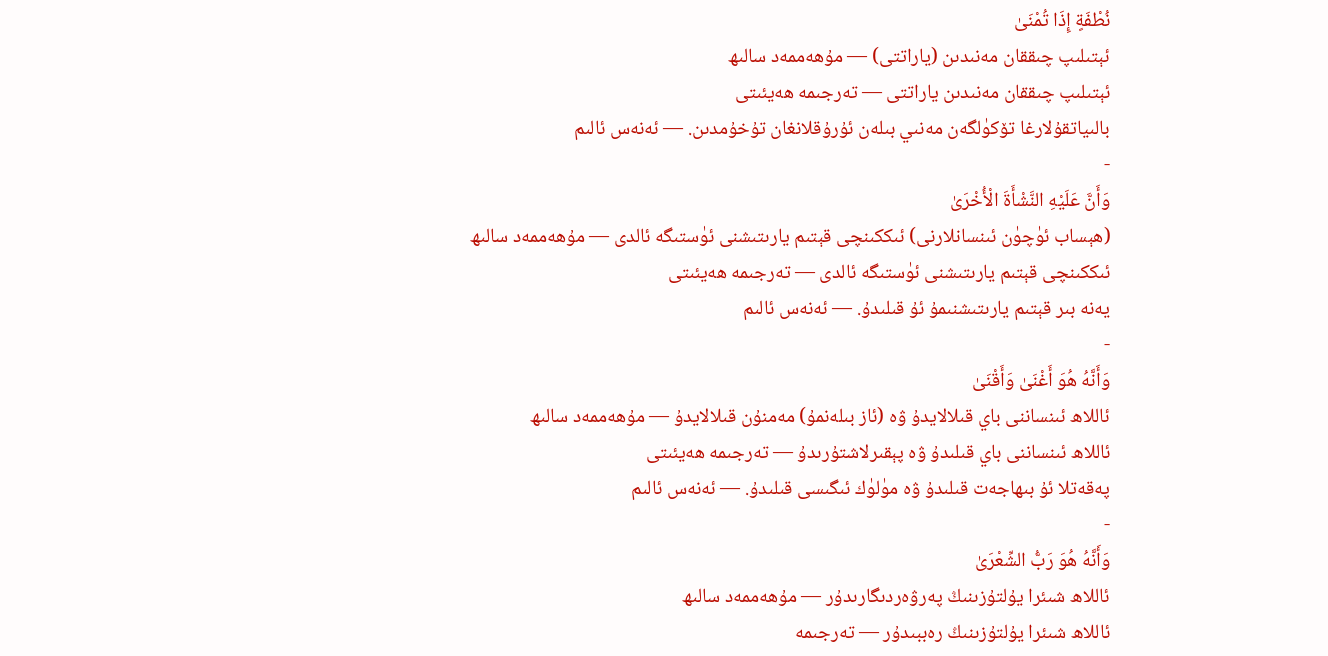نُطْفَةٍ إِذَا تُمْنَىٰ
ئېتىلىپ چىققان مەنىدىن (ياراتتى) — مۇھەممەد سالىھ
ئېتىلىپ چىققان مەنىدىن ياراتتى — تەرجىمە ھەيئىتى
بالىياتقۇلارغا تۆكۈلگەن مەنىي بىلەن ئۇرۇقلانغان تۇخۇمدىن. — ئەنەس ئالىم
-
وَأَنَّ عَلَيْهِ النَّشْأَةَ الْأُخْرَىٰ
(ھېساب ئۈچۈن ئىنسانلارنى) ئىككىنچى قېتىم يارىتىشنى ئۈستىگە ئالدى — مۇھەممەد سالىھ
ئىككىنچى قېتىم يارىتىشنى ئۈستىگە ئالدى — تەرجىمە ھەيئىتى
يەنە بىر قېتىم يارىتىشنىمۇ ئۇ قىلىدۇ. — ئەنەس ئالىم
-
وَأَنَّهُ هُوَ أَغْنَىٰ وَأَقْنَىٰ
ئاللاھ ئىنساننى باي قىلالايدۇ ۋە (ئاز بىلەنمۇ) مەمنۇن قىلالايدۇ — مۇھەممەد سالىھ
ئاللاھ ئىنساننى باي قىلىدۇ ۋە پېقىرلاشتۇرىدۇ — تەرجىمە ھەيئىتى
پەقەتلا ئۇ بىھاجەت قىلىدۇ ۋە مۈلۈك ئىگىسى قىلىدۇ. — ئەنەس ئالىم
-
وَأَنَّهُ هُوَ رَبُّ الشِّعْرَىٰ
ئاللاھ شىئرا يۇلتۇزىنىڭ پەرۋەردىگارىدۇر — مۇھەممەد سالىھ
ئاللاھ شىئرا يۇلتۇزىنىڭ رەببىدۇر — تەرجىمە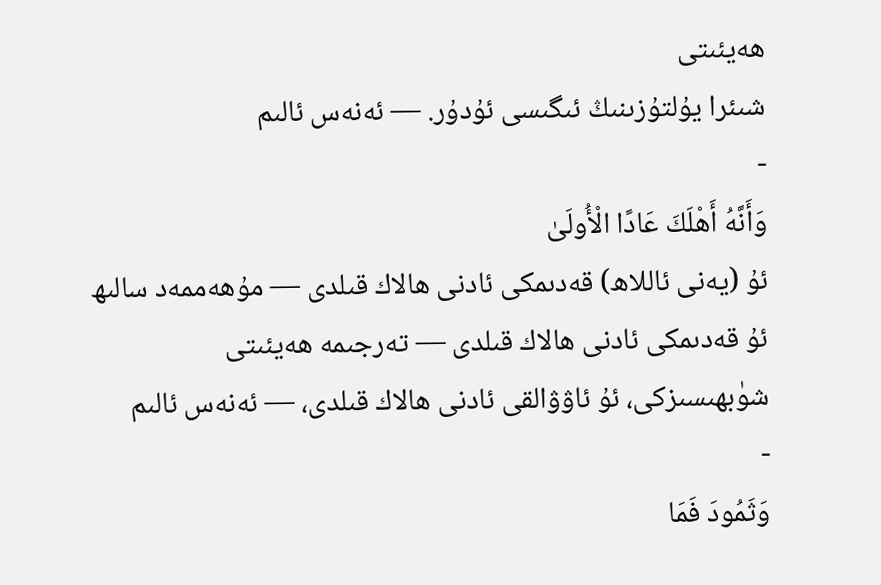ھەيئىتى
شىئرا يۇلتۇزىنىڭ ئىگىسى ئۇدۇر. — ئەنەس ئالىم
-
وَأَنَّهُ أَهْلَكَ عَادًا الْأُولَىٰ
ئۇ (يەنى ئاللاھ) قەدىمكى ئادنى ھالاك قىلدى — مۇھەممەد سالىھ
ئۇ قەدىمكى ئادنى ھالاك قىلدى — تەرجىمە ھەيئىتى
شۈبھىسىزكى، ئۇ ئاۋۋالقى ئادنى ھالاك قىلدى، — ئەنەس ئالىم
-
وَثَمُودَ فَمَا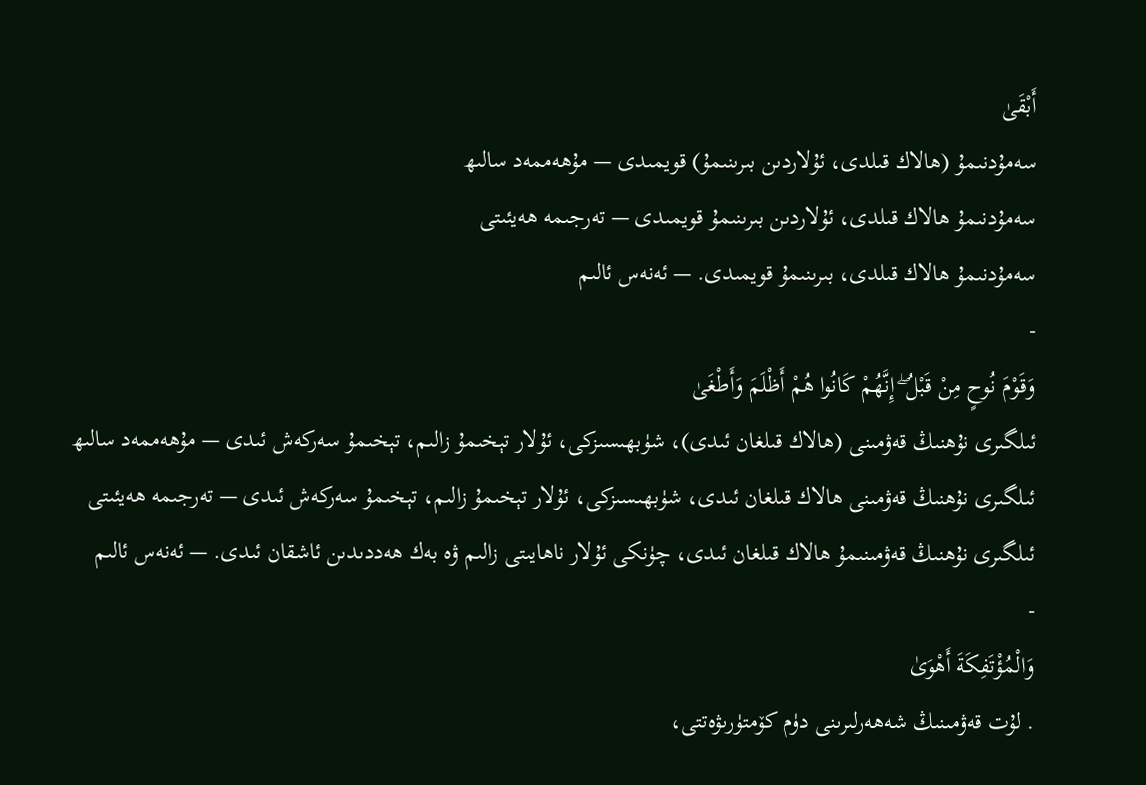أَبْقَىٰ
سەمۇدنىمۇ (ھالاك قىلدى، ئۇلاردىن بىرىنىمۇ) قويمىدى — مۇھەممەد سالىھ
سەمۇدنىمۇ ھالاك قىلدى، ئۇلاردىن بىرىنىمۇ قويمىدى — تەرجىمە ھەيئىتى
سەمۇدنىمۇ ھالاك قىلدى، بىرىنىمۇ قويمىدى. — ئەنەس ئالىم
-
وَقَوْمَ نُوحٍ مِنْ قَبْلُ ۖ إِنَّهُمْ كَانُوا هُمْ أَظْلَمَ وَأَطْغَىٰ
ئىلگىرى نۇھنىڭ قەۋمىنى (ھالاك قىلغان ئىدى)، شۈبھىسىزكى، ئۇلار تېخىمۇ زالىم، تېخىمۇ سەركەش ئىدى — مۇھەممەد سالىھ
ئىلگىرى نۇھنىڭ قەۋمىنى ھالاك قىلغان ئىدى، شۈبھىسىزكى، ئۇلار تېخىمۇ زالىم، تېخىمۇ سەركەش ئىدى — تەرجىمە ھەيئىتى
ئىلگىرى نۇھنىڭ قەۋمىنىمۇ ھالاك قىلغان ئىدى، چۈنكى ئۇلار ناھايىتى زالىم ۋە بەك ھەددىدىن ئاشقان ئىدى. — ئەنەس ئالىم
-
وَالْمُؤْتَفِكَةَ أَهْوَىٰ
. لۇت قەۋمىنىڭ شەھەرلىرىنى دۈم كۆمتۈرىۋەتتى،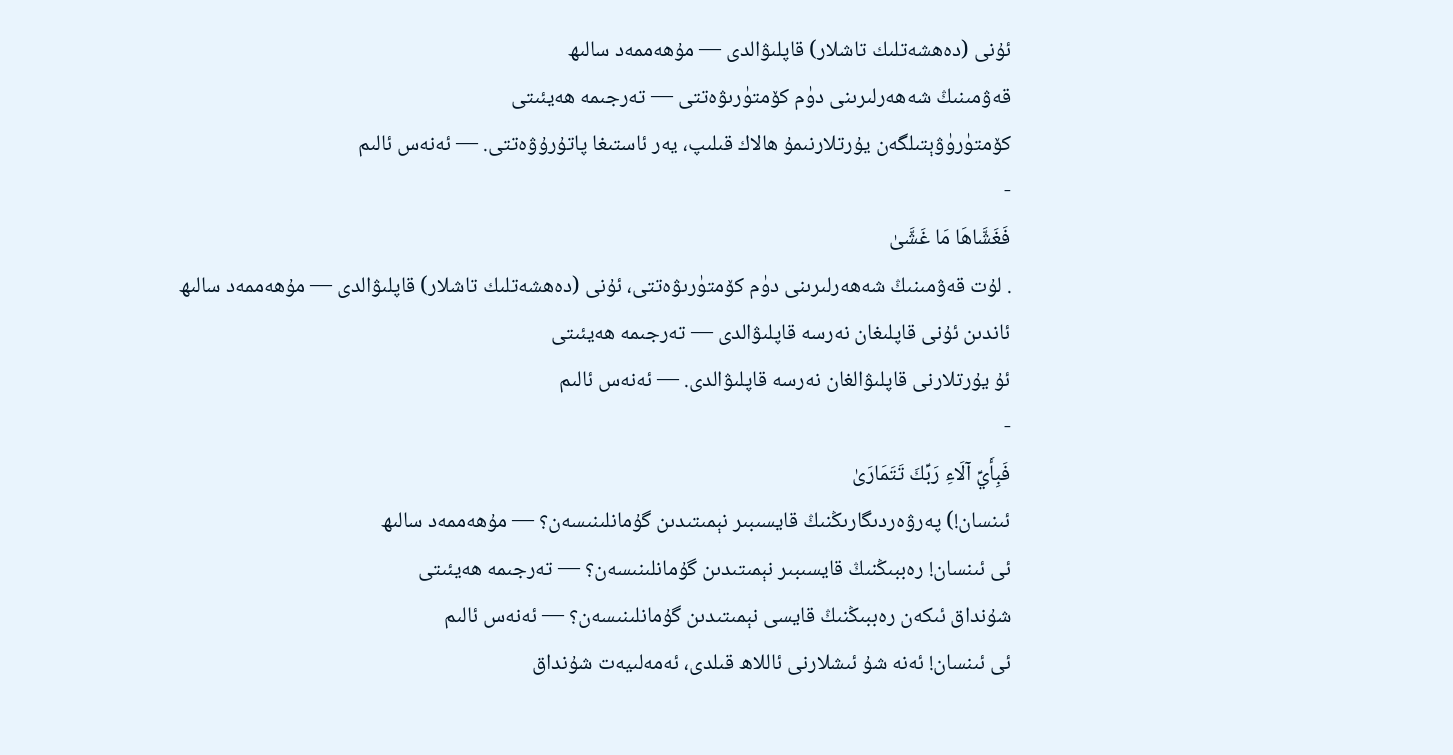ئۇنى (دەھشەتلىك تاشلار) قاپلىۋالدى — مۇھەممەد سالىھ
قەۋمىنىڭ شەھەرلىرىنى دۈم كۆمتۈرىۋەتتى — تەرجىمە ھەيئىتى
كۆمتۈرۈۋېتىلگەن يۇرتلارنىمۇ ھالاك قىلىپ، يەر ئاستىغا پاتۇرۇۋەتتى. — ئەنەس ئالىم
-
فَغَشَّاهَا مَا غَشَّىٰ
. لۇت قەۋمىنىڭ شەھەرلىرىنى دۈم كۆمتۈرىۋەتتى، ئۇنى (دەھشەتلىك تاشلار) قاپلىۋالدى — مۇھەممەد سالىھ
ئاندىن ئۇنى قاپلىغان نەرسە قاپلىۋالدى — تەرجىمە ھەيئىتى
ئۇ يۇرتلارنى قاپلىۋالغان نەرسە قاپلىۋالدى. — ئەنەس ئالىم
-
فَبِأَيِّ آلَاءِ رَبِّكَ تَتَمَارَىٰ
ئىنسان!) پەرۋەردىگارىڭنىڭ قايسىبىر نېمىتىدىن گۇمانلىنىسەن؟ — مۇھەممەد سالىھ
ئى ئىنسان! رەببىڭنىڭ قايسىبىر نېمىتىدىن گۇمانلىنىسەن؟ — تەرجىمە ھەيئىتى
شۇنداق ئىكەن رەببىڭنىڭ قايسى نېمىتىدىن گۇمانلىنىسەن؟ — ئەنەس ئالىم
ئى ئىنسان! ئەنە شۇ ئىشلارنى ئاللاھ قىلدى، ئەمەلىيەت شۇنداق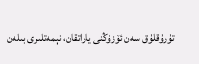تۇرۇقلۇق سەن ئۆزۈڭنى ياراتقان، نېمەتلىرى بىلەن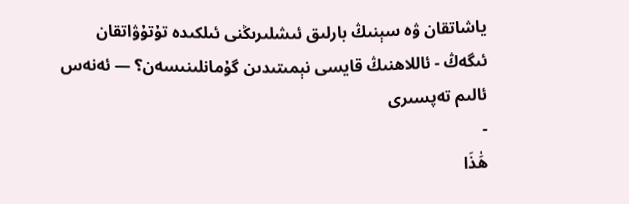ياشاتقان ۋە سېنىڭ بارلىق ئىشلىرىڭنى ئىلكىدە تۇتۇۋاتقان ئىگەڭ - ئاللاھنىڭ قايسى نېمىتىدىن گۇمانلىنىسەن؟ — ئەنەس ئالىم تەپسىرى
-
هَٰذَا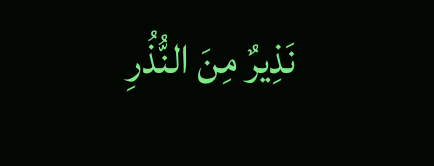نَذِيرٌ مِنَ النُّذُرِ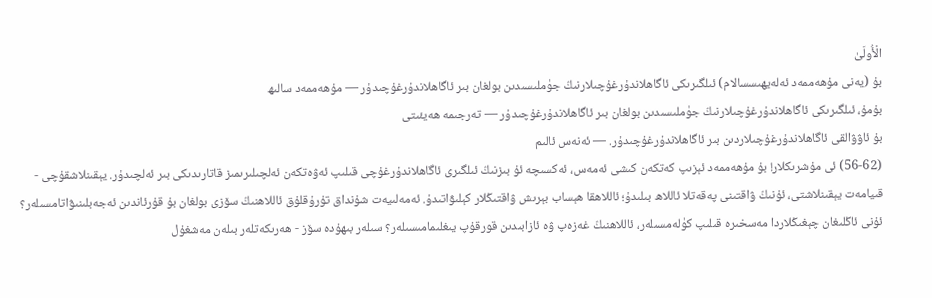الْأُولَىٰ
بۇ (يەنى مۇھەممەد ئەلەيھىسسالام) ئىلگىرىكى ئاگاھلاندۇرغۇچىلارنىڭ جۈملىسىدىن بولغان بىر ئاگاھلاندۇرغۇچىدۇر — مۇھەممەد سالىھ
بۇمۇ، ئىلگىرىكى ئاگاھلاندۇرغۇچىلارنىڭ جۈملىسىدىن بولغان بىر ئاگاھلاندۇرغۇچىدۇر — تەرجىمە ھەيئىتى
بۇ ئاۋۋالقى ئاگاھلاندۇرغۇچىلاردىن بىر ئاگاھلاندۇرغۇچىدۇر. — ئەنەس ئالىم
(56-62) ئى مۇشرىكلار! بۇ مۇھەممەد ئېزىپ كەتكەن كىشى ئەمەس، ئەكسىچە ئۇ بىزنىڭ ئىلگىرى ئاگاھلاندۇرغۇچى قىلىپ ئەۋەتكەن ئەلچىلىرىمىز قاتارىدىكى بىر ئەلچىدۇر. يېقىنلاشقۇچى - قىيامەت يېقىنلاشتى، ئۇنىڭ ۋاقتىنى پەقەتلا ئاللاھ بىلىدۇ؛ ئاللاھقا ھېساب بېرىش ۋاقتىڭلار كېلىۋاتىدۇ. ئەمەلىيەت شۇنداق تۇرۇقلۇق ئاللاھنىڭ سۆزى بولغان بۇ قۇرئاندىن ئەجەبلىنىۋاتامسىلەر؟ ئۇنى ئاڭلىغان چېغىڭلاردا مەسخىرە قىلىپ كۈلەمسىلەر، ئاللاھنىڭ غەزەپ ۋە ئازابىدىن قورقۇپ يىغلىمامىسىلەر؟ سىلەر بىھۇدە سۆز - ھەرىكەتلەر بىلەن مەشغۇل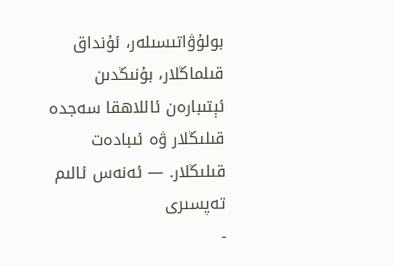بولۇۋاتىسىلەر، ئۇنداق قىلماڭلار، بۇنىڭدىن ئېتىبارەن ئاللاھقا سەجدە قىلىڭلار ۋە ئىبادەت قىلىڭلار. — ئەنەس ئالىم تەپسىرى
-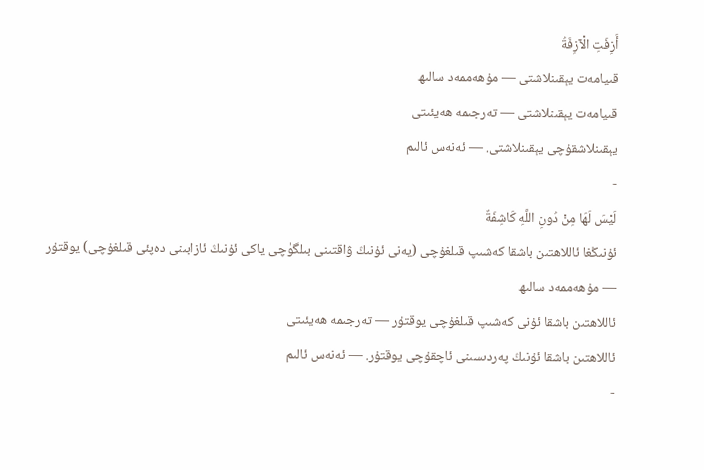أَزِفَتِ الْآزِفَةُ
قىيامەت يېقىنلاشتى — مۇھەممەد سالىھ
قىيامەت يېقىنلاشتى — تەرجىمە ھەيئىتى
يېقىنلاشقۇچى يېقىنلاشتى. — ئەنەس ئالىم
-
لَيْسَ لَهَا مِنْ دُونِ اللَّهِ كَاشِفَةٌ
ئۇنىڭغا ئاللاھتىن باشقا كەشىپ قىلغۇچى (يەنى ئۇنىڭ ۋاقتىنى بىلگۈچى ياكى ئۇنىڭ ئازابىنى دەپئى قىلغۇچى) يوقتۇر — مۇھەممەد سالىھ
ئاللاھتىن باشقا ئۇنى كەشىپ قىلغۇچى يوقتۇر — تەرجىمە ھەيئىتى
ئاللاھتىن باشقا ئۇنىڭ پەردىسىنى ئاچقۇچى يوقتۇر. — ئەنەس ئالىم
-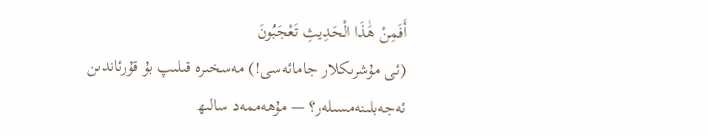أَفَمِنْ هَٰذَا الْحَدِيثِ تَعْجَبُونَ
(ئى مۇشرىكلار جامائەسى!) مەسخىرە قىلىپ بۇ قۇرئاندىن ئەجەبلىنەمسىلەر؟ — مۇھەممەد سالىھ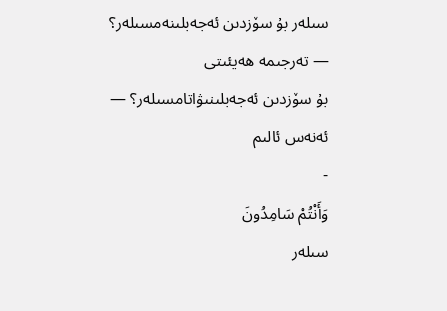سىلەر بۇ سۆزدىن ئەجەبلىنەمسىلەر؟ — تەرجىمە ھەيئىتى
بۇ سۆزدىن ئەجەبلىنىۋاتامسىلەر؟ — ئەنەس ئالىم
-
وَأَنْتُمْ سَامِدُونَ
سىلەر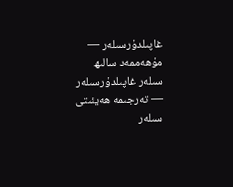غاپىلدۇرسىلەر — مۇھەممەد سالىھ
سىلەر غاپىلدۇرسىلەر — تەرجىمە ھەيئىتى
سىلەر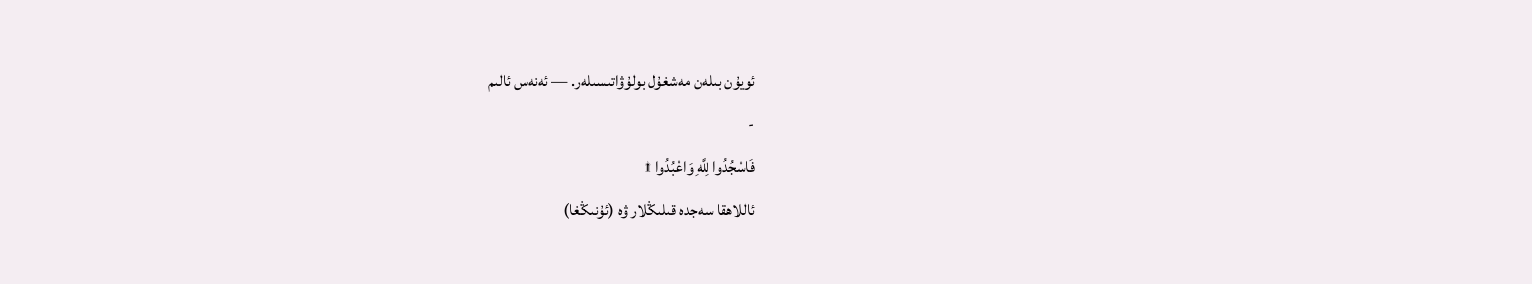ئويۇن بىلەن مەشغۇل بولۇۋاتىسىلەر. — ئەنەس ئالىم
-
فَاسْجُدُوا لِلَّهِ وَاعْبُدُوا ۩
ئاللاھقا سەجدە قىلىڭلار ۋە (ئۇنىڭغا)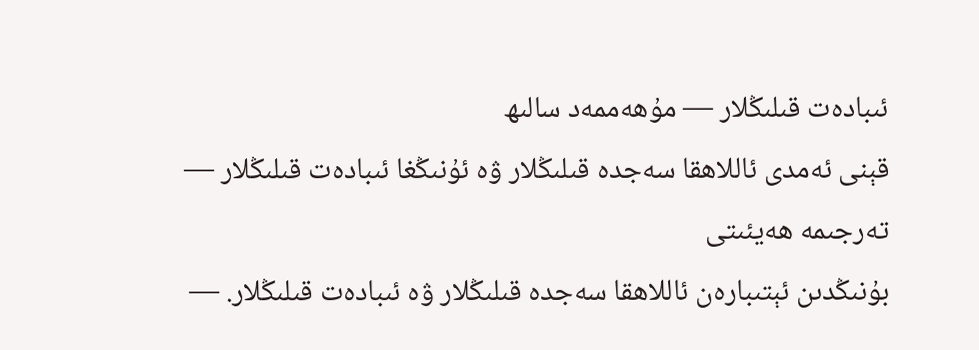ئىبادەت قىلىڭلار — مۇھەممەد سالىھ
قېنى ئەمدى ئاللاھقا سەجدە قىلىڭلار ۋە ئۇنىڭغا ئىبادەت قىلىڭلار — تەرجىمە ھەيئىتى
بۇنىڭدىن ئېتىبارەن ئاللاھقا سەجدە قىلىڭلار ۋە ئىبادەت قىلىڭلار. —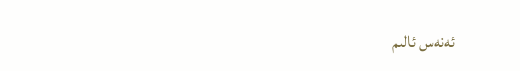ئەنەس ئالىم